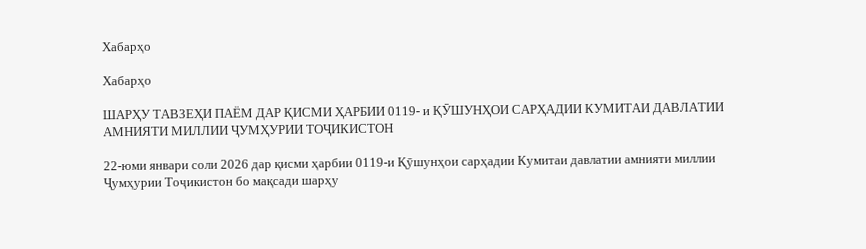Хабарҳо

Хабарҳо

ШАРҲУ ТАВЗЕҲИ ПАЁМ ДАР ҚИСМИ ҲАРБИИ 0119- и ҚӮШУНҲОИ САРҲАДИИ КУМИТАИ ДАВЛАТИИ АМНИЯТИ МИЛЛИИ ҶУМҲУРИИ ТОҶИКИСТОН

22-юми январи соли 2026 дар қисми ҳарбии 0119-и Қӯшунҳои сарҳадии Кумитаи давлатии амнияти миллии Ҷумҳурии Тоҷикистон бо мақсади шарҳу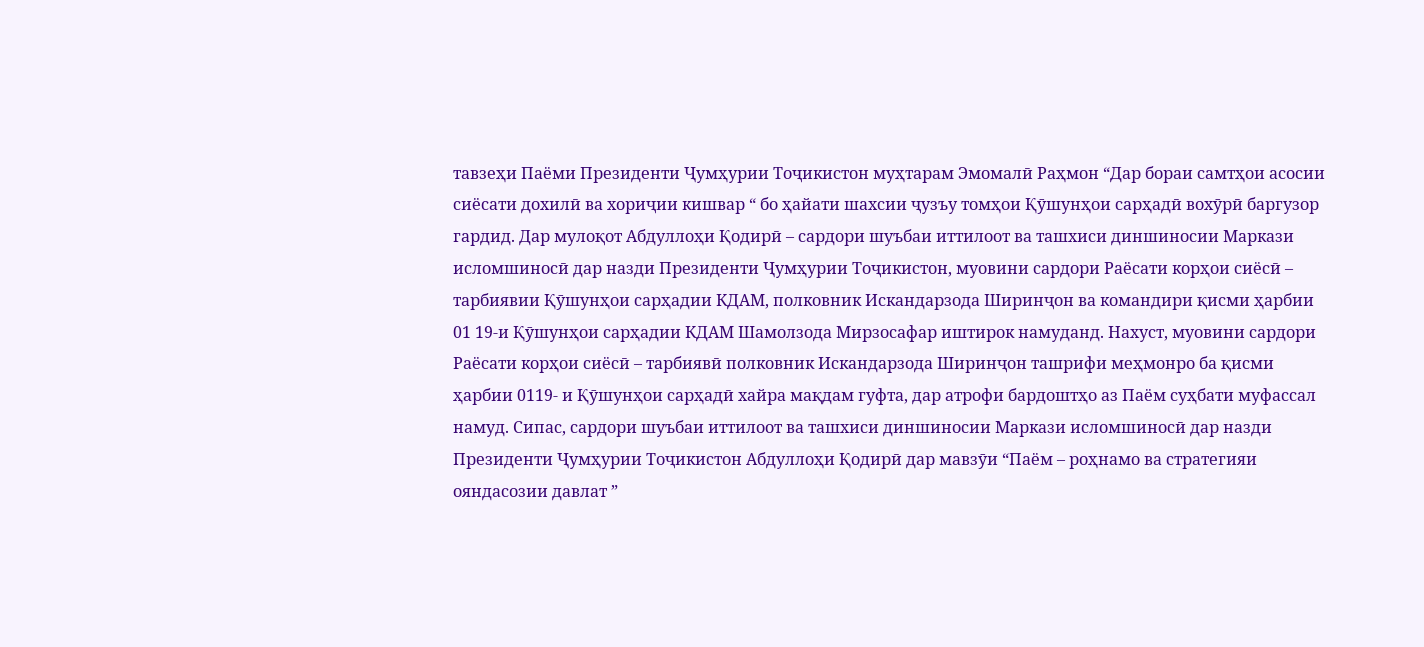тавзеҳи Паёми Президенти Ҷумҳурии Тоҷикистон муҳтарам Эмомалӣ Раҳмон “Дар бораи самтҳои асосии сиёсати дохилӣ ва хориҷии кишвар “ бо ҳайати шахсии ҷузъу томҳои Қӯшунҳои сарҳадӣ вохӯрӣ баргузор гардид. Дар мулоқот Абдуллоҳи Қодирӣ – сардори шуъбаи иттилоот ва ташхиси диншиносии Маркази исломшиносӣ дар назди Президенти Ҷумҳурии Тоҷикистон, муовини сардори Раёсати корҳои сиёсӣ – тарбиявии Қӯшунҳои сарҳадии КДАМ, полковник Искандарзода Ширинҷон ва командири қисми ҳарбии 01 19-и Қӯшунҳои сарҳадии КДАМ Шамолзода Мирзосафар иштирок намуданд. Нахуст, муовини сардори Раёсати корҳои сиёсӣ – тарбиявӣ полковник Искандарзода Ширинҷон ташрифи меҳмонро ба қисми ҳарбии 0119- и Қӯшунҳои сарҳадӣ хайра мақдам гуфта, дар атрофи бардоштҳо аз Паём суҳбати муфассал намуд. Сипас, сардори шуъбаи иттилоот ва ташхиси диншиносии Маркази исломшиносӣ дар назди Президенти Ҷумҳурии Тоҷикистон Абдуллоҳи Қодирӣ дар мавзӯи “Паём – роҳнамо ва стратегияи ояндасозии давлат ”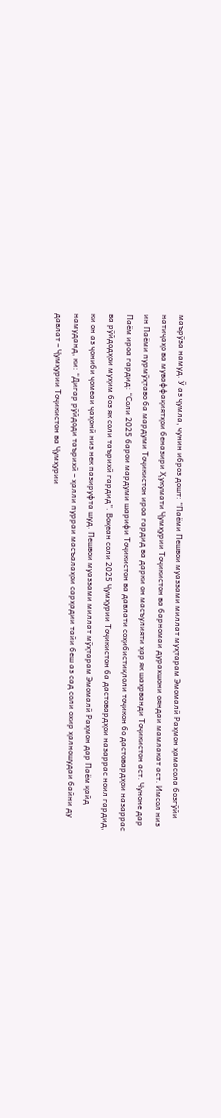маърӯза намуд. Ӯ аз ҷумла, чунин иброз дошт: “Паёми Пешвои муаззами миллат муҳтарам Эмомалӣ Раҳмон ҳамасола бозгӯйи натиҷаҳо ва муваффақиятҳои беназири Ҳукумати Ҷумҳурии Тоҷикистон ва барномаи дурахшони ояндаи мамлакат аст. Имсол низ ин Паёми пурмӯҳтаво ба мардуми Тоҷикистон ироа гардид ва дарки он масъулияти ҳар як шаҳрванди Тоҷикистон аст. Чуноне дар Паём ироа гардид: “Соли 2025 барои мардуми шарифи Тоҷикистон ва давлати соҳибистиқлоли тоҷикон бо дастовардҳои назаррас ва рӯйдодҳои муҳим боз як соли таърихӣ гардид”. Воқеан соли 2025 Ҷумҳурии Тоҷикистон ба дастовардҳои назаррас ноил гардид, ки он аз ҷониби ҷомеаи ҷаҳонӣ низ нек пазируфта шуд. Пешвои муаззами миллат мӯҳтарам Эмомалӣ Раҳмон дар Паём қайд намуданд, ки: “Дигар рӯйдоди таърихӣ – ҳалли пурраи масъалаҳои сарҳадии тайи беш аз сад соли охир ҳалношудаи байни ду давлат – Ҷумҳурии Тоҷикистон ва Ҷумҳурии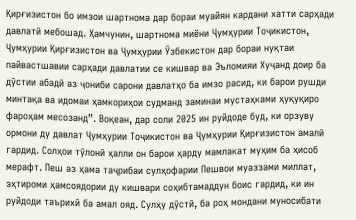Қирғизистон бо имзои шартнома дар бораи муайян кардани хатти сарҳади давлатӣ мебошад. Ҳамчунин, шартнома миёни Ҷумҳурии Тоҷикистон, Ҷумҳурии Қирғизистон ва Ҷумҳурии Ӯзбекистон дар бораи нуқтаи пайвастшавии сарҳади давлатии се кишвар ва Эъломияи Хуҷанд доир ба дӯстии абадӣ аз ҷониби сарони давлатҳо ба имзо расид, ки барои рушди минтақа ва идомаи ҳамкориҳои судманд заминаи мустаҳками ҳуқуқиро фароҳам месозанд”. Воқеан, дар соли 2025 ин руйдоде буд, ки орзуву ормони ду давлат Ҷумҳурии Тоҷикистон ва Ҷумҳурии Қирғизистон амалӣ гардид. Солҳои тӯлонӣ ҳалли он барои ҳарду мамлакат муҳим ба ҳисоб мерафт. Пеш аз ҳама таҷрибаи сулҳофарии Пешвои муаззами миллат, эҳтироми ҳамсоядории ду кишвари соҳибтамаддун боис гардид, ки ин руйдоди таърихӣ ба амал ояд. Сулҳу дӯстӣ, ба роҳ мондани муносибати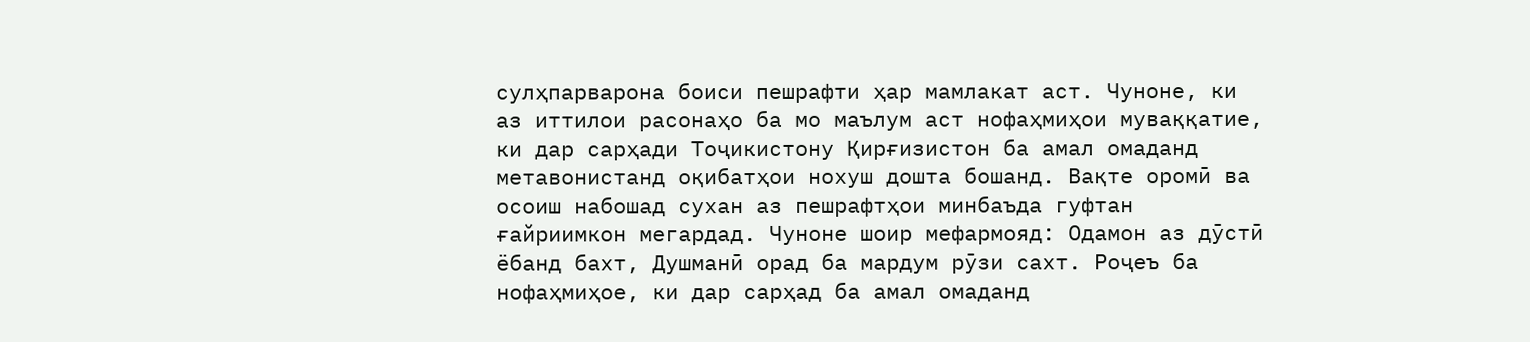сулҳпарварона боиси пешрафти ҳар мамлакат аст. Чуноне, ки аз иттилои расонаҳо ба мо маълум аст нофаҳмиҳои муваққатие, ки дар сарҳади Тоҷикистону Қирғизистон ба амал омаданд метавонистанд оқибатҳои нохуш дошта бошанд. Вақте оромӣ ва осоиш набошад сухан аз пешрафтҳои минбаъда гуфтан ғайриимкон мегардад. Чуноне шоир мефармояд: Одамон аз дӯстӣ ёбанд бахт, Душманӣ орад ба мардум рӯзи сахт. Роҷеъ ба нофаҳмиҳое, ки дар сарҳад ба амал омаданд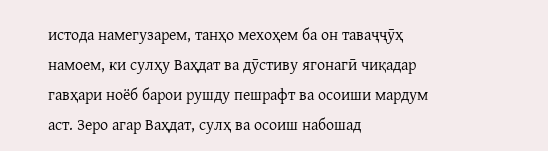истода намегузарем, танҳо мехоҳем ба он таваҷҷӯҳ намоем, ки сулҳу Ваҳдат ва дӯстиву ягонагӣ чиқадар гавҳари ноёб барои рушду пешрафт ва осоиши мардум аст. Зеро агар Ваҳдат, сулҳ ва осоиш набошад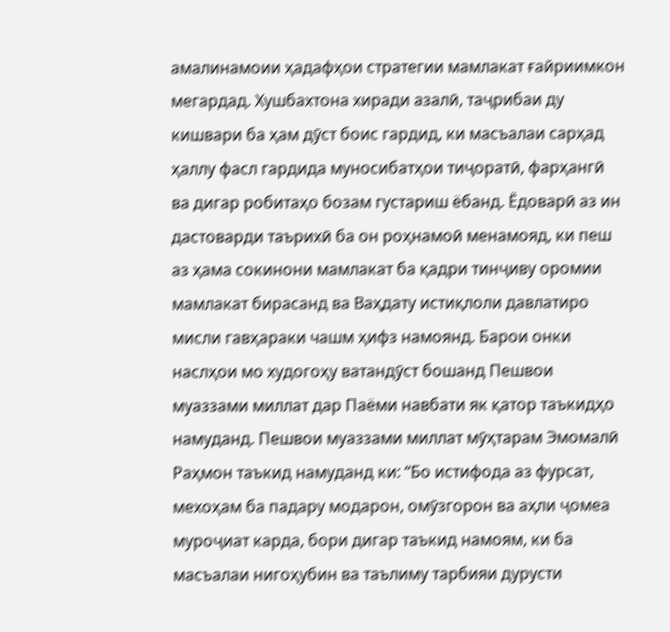амалинамоии ҳадафҳои стратегии мамлакат ғайриимкон мегардад. Хушбахтона хиради азалӣ, таҷрибаи ду кишвари ба ҳам дӯст боис гардид, ки масъалаи сарҳад ҳаллу фасл гардида муносибатҳои тиҷоратӣ, фарҳангӣ ва дигар робитаҳо бозам густариш ёбанд. Ёдоварӣ аз ин дастоварди таърихӣ ба он роҳнамоӣ менамояд, ки пеш аз ҳама сокинони мамлакат ба қадри тинҷиву оромии мамлакат бирасанд ва Ваҳдату истиқлоли давлатиро мисли гавҳараки чашм ҳифз намоянд. Барои онки наслҳои мо худогоҳу ватандӯст бошанд Пешвои муаззами миллат дар Паёми навбати як қатор таъкидҳо намуданд. Пешвои муаззами миллат мӯҳтарам Эмомалӣ Раҳмон таъкид намуданд ки: “Бо истифода аз фурсат, мехоҳам ба падару модарон, омӯзгорон ва аҳли ҷомеа муроҷиат карда, бори дигар таъкид намоям, ки ба масъалаи нигоҳубин ва таълиму тарбияи дурусти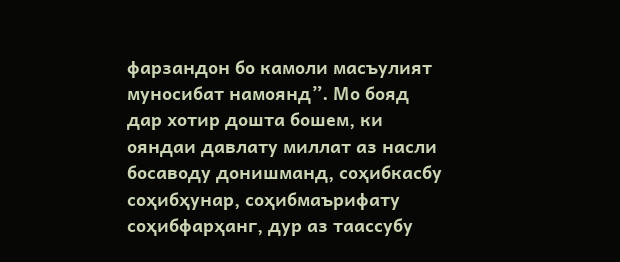фарзандон бо камоли масъулият муносибат намоянд”. Мо бояд дар хотир дошта бошем, ки ояндаи давлату миллат аз насли босаводу донишманд, соҳибкасбу соҳибҳунар, соҳибмаърифату соҳибфарҳанг, дур аз таассубу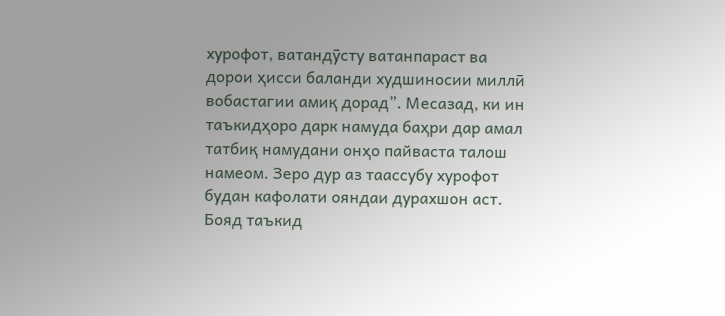хурофот, ватандӯсту ватанпараст ва дорои ҳисси баланди худшиносии миллӣ вобастагии амиқ дорад”. Месазад, ки ин таъкидҳоро дарк намуда баҳри дар амал татбиқ намудани онҳо пайваста талош намеом. Зеро дур аз таассубу хурофот будан кафолати ояндаи дурахшон аст. Бояд таъкид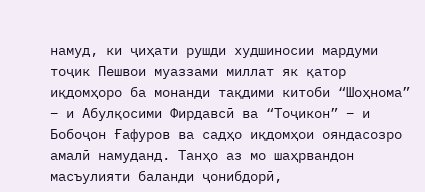намуд, ки ҷиҳати рушди худшиносии мардуми тоҷик Пешвои муаззами миллат як қатор иқдомҳоро ба монанди тақдими китоби “Шоҳнома” – и Абулқосими Фирдавсӣ ва “Тоҷикон” – и Бобоҷон Ғафуров ва садҳо иқдомҳои ояндасозро амалӣ намуданд. Танҳо аз мо шаҳрвандон масъулияти баланди ҷонибдорӣ,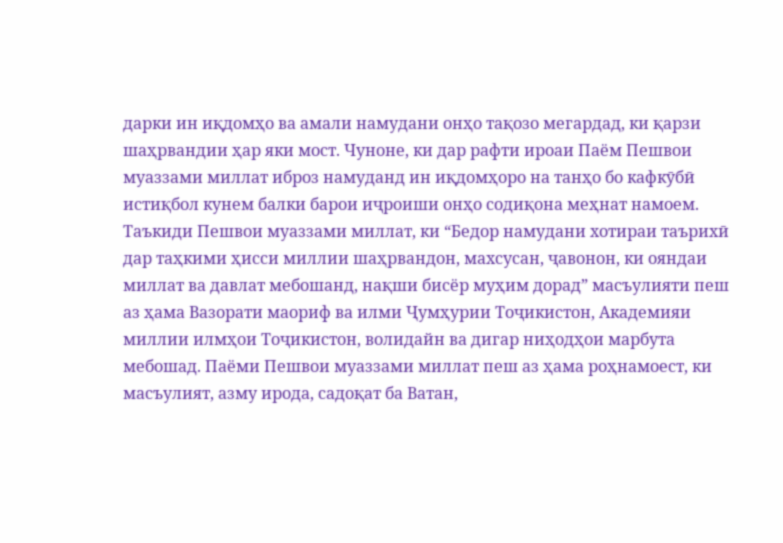дарки ин иқдомҳо ва амали намудани онҳо тақозо мегардад, ки қарзи шаҳрвандии ҳар яки мост. Чуноне, ки дар рафти ироаи Паём Пешвои муаззами миллат иброз намуданд ин иқдомҳоро на танҳо бо кафкӯбӣ истиқбол кунем балки барои иҷроиши онҳо содиқона меҳнат намоем. Таъкиди Пешвои муаззами миллат, ки “Бедор намудани хотираи таърихӣ дар таҳкими ҳисси миллии шаҳрвандон, махсусан, ҷавонон, ки ояндаи миллат ва давлат мебошанд, нақши бисёр муҳим дорад” масъулияти пеш аз ҳама Вазорати маориф ва илми Ҷумҳурии Тоҷикистон, Академияи миллии илмҳои Тоҷикистон, волидайн ва дигар ниҳодҳои марбута мебошад. Паёми Пешвои муаззами миллат пеш аз ҳама роҳнамоест, ки масъулият, азму ирода, садоқат ба Ватан,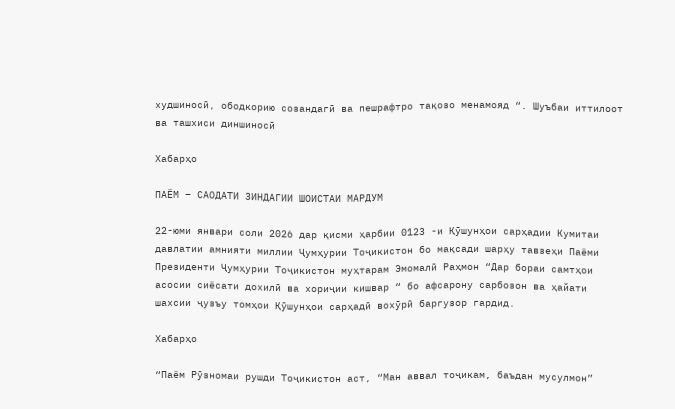худшиносӣ, ободкорию созандагӣ ва пешрафтро тақозо менамояд “. Шуъбаи иттилоот ва ташхиси диншиносӣ

Хабарҳо

ПАЁМ – САОДАТИ ЗИНДАГИИ ШОИСТАИ МАРДУМ

22-юми январи соли 2026 дар қисми ҳарбии 0123 -и Қӯшунҳои сарҳадии Кумитаи давлатии амнияти миллии Ҷумҳурии Тоҷикистон бо мақсади шарҳу тавзеҳи Паёми Президенти Ҷумҳурии Тоҷикистон муҳтарам Эмомалӣ Раҳмон “Дар бораи самтҳои асосии сиёсати дохилӣ ва хориҷии кишвар “ бо афсарону сарбозон ва ҳайати шахсии ҷузъу томҳои Қӯшунҳои сарҳадӣ вохӯрӣ баргузор гардид.

Хабарҳо

“Паём Рӯзномаи рушди Тоҷикистон аст, “Ман аввал тоҷикам, баъдан мусулмон”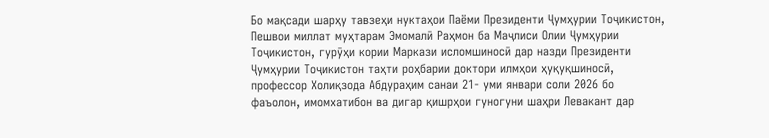Бо мақсади шарҳу тавзеҳи нуктаҳои Паёми Президенти Ҷумҳурии Тоҷикистон, Пешвои миллат муҳтарам Эмомалӣ Раҳмон ба Маҷлиси Олии Ҷумҳурии Тоҷикистон, гурӯҳи кории Маркази исломшиносӣ дар назди Президенти Ҷумҳурии Тоҷикистон таҳти роҳбарии доктори илмҳои ҳуқуқшиносӣ, профессор Холиқзода Абдураҳим санаи 21- уми январи соли 2026 бо фаъолон, имомхатибон ва дигар қишрҳои гуногуни шаҳри Левакант дар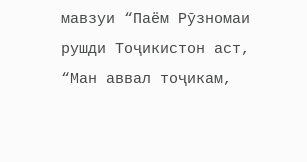мавзуи “Паём Рӯзномаи рушди Тоҷикистон аст, “Ман аввал тоҷикам,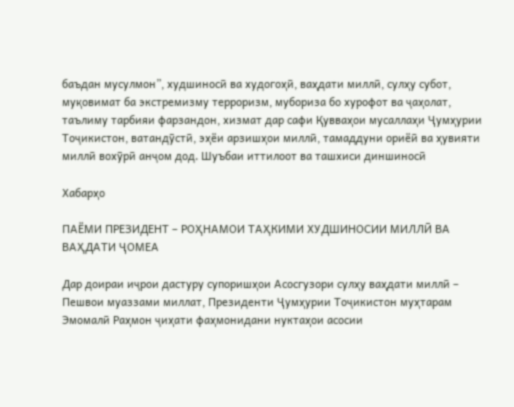баъдан мусулмон”, худшиносӣ ва худогоҳӣ, ваҳдати миллӣ, сулҳу субот, муқовимат ба экстремизму терроризм, мубориза бо хурофот ва ҷаҳолат, таълиму тарбияи фарзандон, хизмат дар сафи Қувваҳои мусаллаҳи Ҷумҳурии Тоҷикистон, ватандӯстӣ, эҳёи арзишҳои миллӣ, тамаддуни ориёӣ ва ҳувияти миллӣ вохӯрӣ анҷом дод. Шуъбаи иттилоот ва ташхиси диншиносӣ

Хабарҳо

ПАЁМИ ПРЕЗИДЕНТ – РОҲНАМОИ ТАҲКИМИ ХУДШИНОСИИ МИЛЛӢ ВА ВАҲДАТИ ҶОМЕА

Дар доираи иҷрои дастуру супоришҳои Асосгузори сулҳу ваҳдати миллӣ – Пешвои муаззами миллат, Президенти Ҷумҳурии Тоҷикистон муҳтарам Эмомалӣ Раҳмон ҷиҳати фаҳмонидани нуктаҳои асосии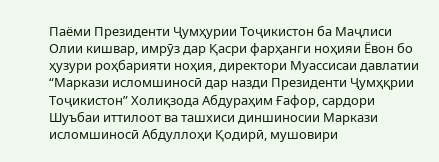Паёми Президенти Ҷумҳурии Тоҷикистон ба Маҷлиси Олии кишвар, имрӯз дар Қасри фарҳанги ноҳияи Ёвон бо ҳузури роҳбарияти ноҳия, директори Муассисаи давлатии “Маркази исломшиносӣ дар назди Президенти Ҷумҳқрии Тоҷикистон” Холиқзода Абдураҳим Ғафор, сардори Шуъбаи иттилоот ва ташхиси диншиносии Маркази исломшиносӣ Абдуллоҳи Қодирӣ, мушовири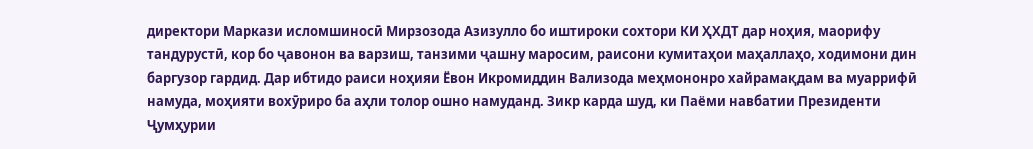директори Маркази исломшиносӣ Мирзозода Азизулло бо иштироки сохтори КИ ҲХДТ дар ноҳия, маорифу тандурустӣ, кор бо ҷавонон ва варзиш, танзими ҷашну маросим, раисони кумитаҳои маҳаллаҳо, ходимони дин баргузор гардид. Дар ибтидо раиси ноҳияи Ёвон Икромиддин Вализода меҳмононро хайрамақдам ва муаррифӣ намуда, моҳияти вохӯриро ба аҳли толор ошно намуданд. Зикр карда шуд, ки Паёми навбатии Президенти Ҷумҳурии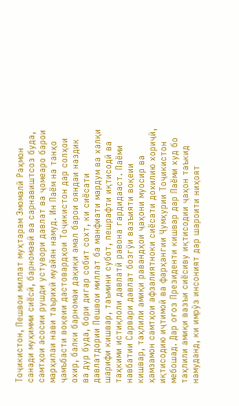Тоҷикистон, Пешвои миллат муҳтарам Эмомалӣ Раҳмон санади муҳимми сиёсӣ, барномавӣ ва сарнавиштсоз буда, самтҳои асосии рушди устувори давлат ва ҷомеаро барои марҳилаи нави таърихӣ муайян намуд. Ин Паём на танҳо ҷамъбасти воқеии дастовардҳои Тоҷикистон дар солҳои охир, балки барномаи дақиқи амал барои ояндаи наздик ва дур буда, бори дигар собит сохт, ки сиёсати давлатдории Пешвои миллат ба манфиати мардум ва халқи шарифи кишвар, таъмини субот, пешрафти иқтисодӣ ва таҳкими истиқлоли давлатӣ равона гардидааст. Паёми навбатии Сарвари давлат бозгӯи вазъияти воқеии кишвар, таҳлили амиқи равандҳои ҷаҳони муосир ва ҳамзамон самтҳои афзалиятноки сиёсати дохилию хориҷӣ, иқтисодию иҷтимоӣ ва фарҳангии Ҷумҳурии Тоҷикистон мебошад. Дар оғоз Президенти кишвар дар Паёми худ бо таҳлили амиқи вазъи сиёсиву иқтисодии ҷаҳон таъкид намуданд, ки имрӯз инсоният дар шароити ниҳоят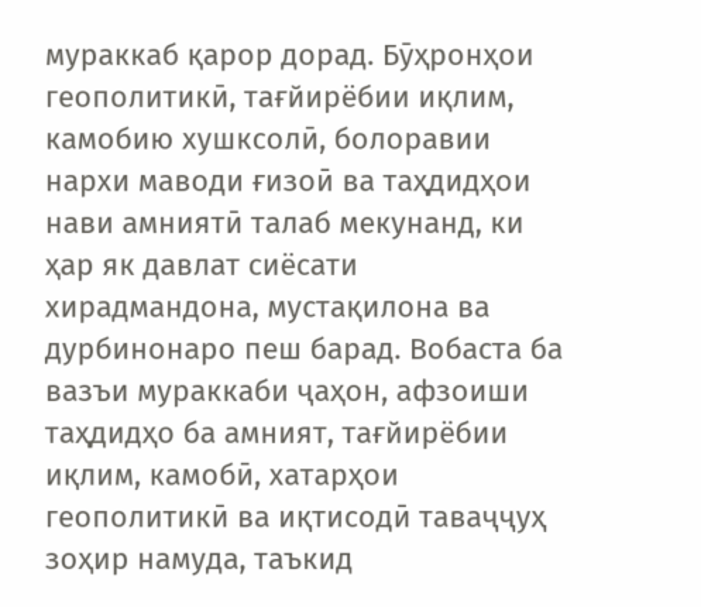мураккаб қарор дорад. Бӯҳронҳои геополитикӣ, тағйирёбии иқлим, камобию хушксолӣ, болоравии нархи маводи ғизоӣ ва таҳдидҳои нави амниятӣ талаб мекунанд, ки ҳар як давлат сиёсати хирадмандона, мустақилона ва дурбинонаро пеш барад. Вобаста ба вазъи мураккаби ҷаҳон, афзоиши таҳдидҳо ба амният, тағйирёбии иқлим, камобӣ, хатарҳои геополитикӣ ва иқтисодӣ таваҷҷуҳ зоҳир намуда, таъкид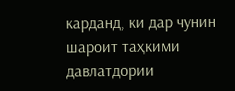карданд, ки дар чунин шароит таҳкими давлатдории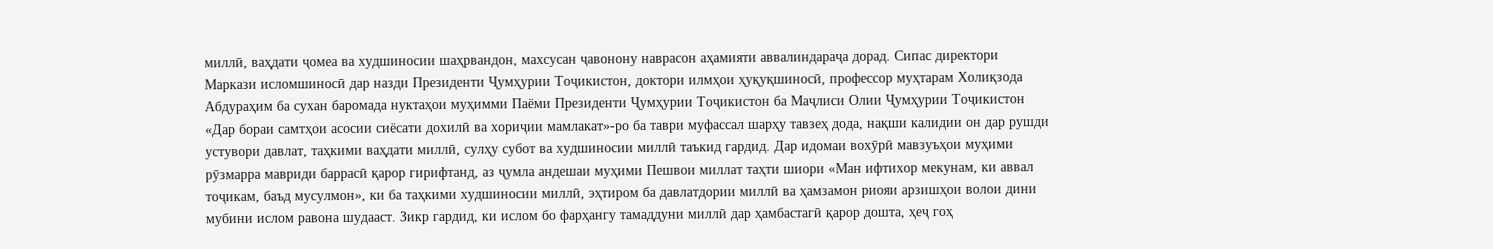миллӣ, ваҳдати ҷомеа ва худшиносии шаҳрвандон, махсусан ҷавонону наврасон аҳамияти аввалиндараҷа дорад. Сипас директори Маркази исломшиносӣ дар назди Президенти Ҷумҳурии Тоҷикистон, доктори илмҳои ҳуқуқшиносӣ, профессор муҳтарам Холиқзода Абдураҳим ба сухан баромада нуктаҳои муҳимми Паёми Президенти Ҷумҳурии Тоҷикистон ба Маҷлиси Олии Ҷумҳурии Тоҷикистон «Дар бораи самтҳои асосии сиёсати дохилӣ ва хориҷии мамлакат»-ро ба таври муфассал шарҳу тавзеҳ дода, нақши калидии он дар рушди устувори давлат, таҳкими ваҳдати миллӣ, сулҳу субот ва худшиносии миллӣ таъкид гардид. Дар идомаи вохӯрӣ мавзуъҳои муҳими рӯзмарра мавриди баррасӣ қарор гирифтанд, аз ҷумла андешаи муҳими Пешвои миллат таҳти шиори «Ман ифтихор мекунам, ки аввал тоҷикам, баъд мусулмон», ки ба таҳкими худшиносии миллӣ, эҳтиром ба давлатдории миллӣ ва ҳамзамон риояи арзишҳои волои дини мубини ислом равона шудааст. Зикр гардид, ки ислом бо фарҳангу тамаддуни миллӣ дар ҳамбастагӣ қарор дошта, ҳеҷ гоҳ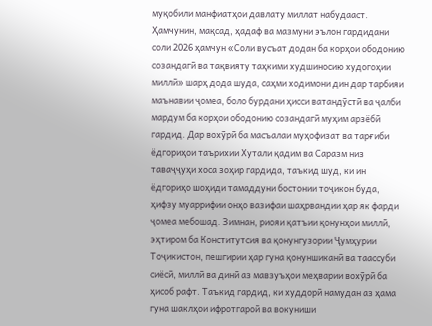муқобили манфиатҳои давлату миллат набудааст. Ҳамчунин, мақсад, ҳадаф ва мазмуни эълон гардидани соли 2026 ҳамчун «Соли вусъат додан ба корҳои ободонию созандагӣ ва тақвияту таҳкими худшиносию худогоҳии миллӣ» шарҳ дода шуда, саҳми ходимони дин дар тарбияи маънавии ҷомеа, боло бурдани ҳисси ватандӯстӣ ва ҷалби мардум ба корҳои ободонию созандагӣ муҳим арзёбӣ гардид. Дар вохӯрӣ ба масъалаи муҳофизат ва тарғиби ёдгориҳои таърихии Хутали қадим ва Саразм низ таваҷҷуҳи хоса зоҳир гардида, таъкид шуд, ки ин ёдгориҳо шоҳиди тамаддуни бостонии тоҷикон буда, ҳифзу муаррифии онҳо вазифаи шаҳрвандии ҳар як фарди ҷомеа мебошад. Зимнан, риояи қатъии қонунҳои миллӣ, эҳтиром ба Конститутсия ва қонунгузории Ҷумҳурии Тоҷикистон, пешгирии ҳар гуна қонуншиканӣ ва таассуби сиёсӣ, миллӣ ва динӣ аз мавзуъҳои меҳварии вохӯрӣ ба ҳисоб рафт. Таъкид гардид, ки худдорӣ намудан аз ҳама гуна шаклҳои ифротгароӣ ва вокуниши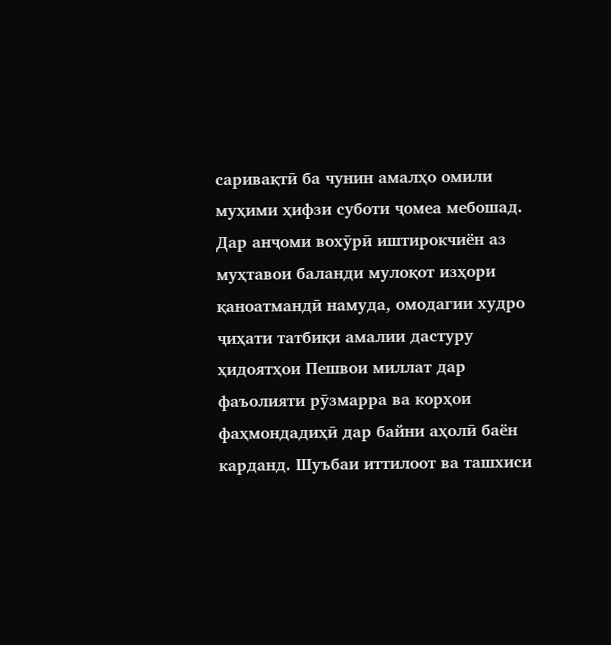саривақтӣ ба чунин амалҳо омили муҳими ҳифзи суботи ҷомеа мебошад. Дар анҷоми вохӯрӣ иштирокчиён аз муҳтавои баланди мулоқот изҳори қаноатмандӣ намуда, омодагии худро ҷиҳати татбиқи амалии дастуру ҳидоятҳои Пешвои миллат дар фаъолияти рӯзмарра ва корҳои фаҳмондадиҳӣ дар байни аҳолӣ баён карданд. Шуъбаи иттилоот ва ташхиси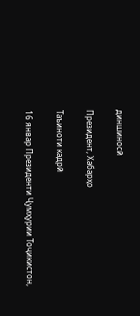диншиносӣ

Президент, Хабарҳо

Таъиноти кадрӣ

16 январ Президенти Ҷумҳурии Тоҷикистон,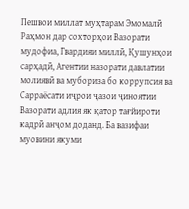Пешвои миллат муҳтарам Эмомалӣ Раҳмон дар сохторҳои Вазорати мудофиа, Гвардияи миллӣ, Қушунҳои сарҳадӣ, Агентии назорати давлатии молиявӣ ва мубориза бо коррупсия ва Сарраёсати иҷрои ҷазои ҷиноятии Вазорати адлия як қатор тағйироти кадрӣ анҷом доданд. Ба вазифаи муовини якуми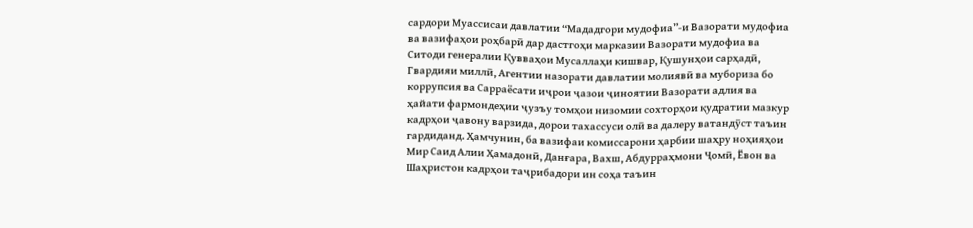сардори Муассисаи давлатии “Мададгори мудофиа”-и Вазорати мудофиа ва вазифаҳои роҳбарӣ дар дастгоҳи марказии Вазорати мудофиа ва Ситоди генералии Қувваҳои Мусаллаҳи кишвар, Қушунҳои сарҳадӣ, Гвардияи миллӣ, Агентии назорати давлатии молиявӣ ва мубориза бо коррупсия ва Сарраёсати иҷрои ҷазои ҷиноятии Вазорати адлия ва ҳайати фармондеҳии ҷузъу томҳои низомии сохторҳои қудратии мазкур кадрҳои ҷавону варзида, дорои тахассуси олӣ ва далеру ватандӯст таъин гардиданд. Ҳамчунин, ба вазифаи комиссарони ҳарбии шаҳру ноҳияҳои Мир Саид Алии Ҳамадонӣ, Данғара, Вахш, Абдурраҳмони Ҷомӣ, Ёвон ва Шаҳристон кадрҳои таҷрибадори ин соҳа таъин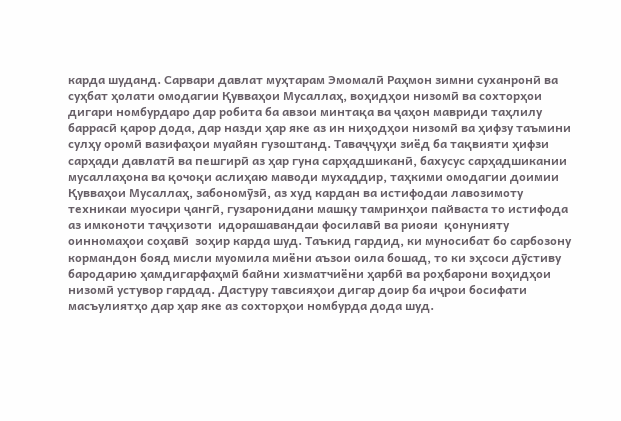карда шуданд. Сарвари давлат муҳтарам Эмомалӣ Раҳмон зимни суханронӣ ва суҳбат ҳолати омодагии Қувваҳои Мусаллаҳ, воҳидҳои низомӣ ва сохторҳои дигари номбурдаро дар робита ба авзои минтақа ва ҷаҳон мавриди таҳлилу баррасӣ қарор дода, дар назди ҳар яке аз ин ниҳодҳои низомӣ ва ҳифзу таъмини сулҳу оромӣ вазифаҳои муайян гузоштанд. Таваҷҷуҳи зиёд ба тақвияти ҳифзи сарҳади давлатӣ ва пешгирӣ аз ҳар гуна сарҳадшиканӣ, бахусус сарҳадшикании мусаллаҳона ва қочоқи аслиҳаю маводи мухаддир, таҳкими омодагии доимии Қувваҳои Мусаллаҳ, забономӯзӣ, аз худ кардан ва истифодаи лавозимоту техникаи муосири ҷангӣ, гузаронидани машқу тамринҳои пайваста то истифода аз имконоти таҷҳизоти  идорашавандаи фосилавӣ ва риояи  қонунияту оинномаҳои соҳавӣ  зоҳир карда шуд. Таъкид гардид, ки муносибат бо сарбозону кормандон бояд мисли муомила миёни аъзои оила бошад, то ки эҳсоси дӯстиву бародарию ҳамдигарфаҳмӣ байни хизматчиёни ҳарбӣ ва роҳбарони воҳидҳои низомӣ устувор гардад. Дастуру тавсияҳои дигар доир ба иҷрои босифати масъулиятҳо дар ҳар яке аз сохторҳои номбурда дода шуд.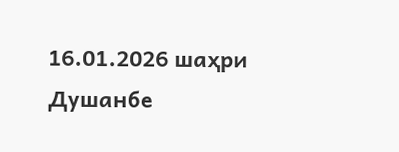16.01.2026 шаҳри Душанбе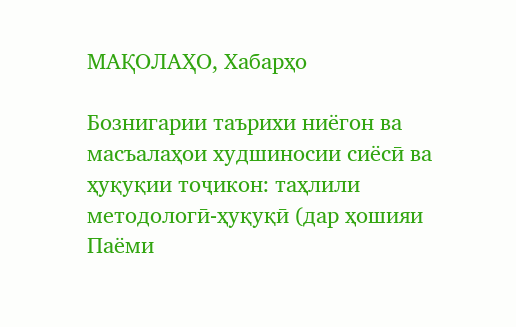МАҚОЛАҲО, Хабарҳо

Бознигарии таърихи ниёгон ва масъалаҳои худшиносии сиёсӣ ва ҳуқуқии тоҷикон: таҳлили методологӣ-ҳуқуқӣ (дар ҳошияи Паёми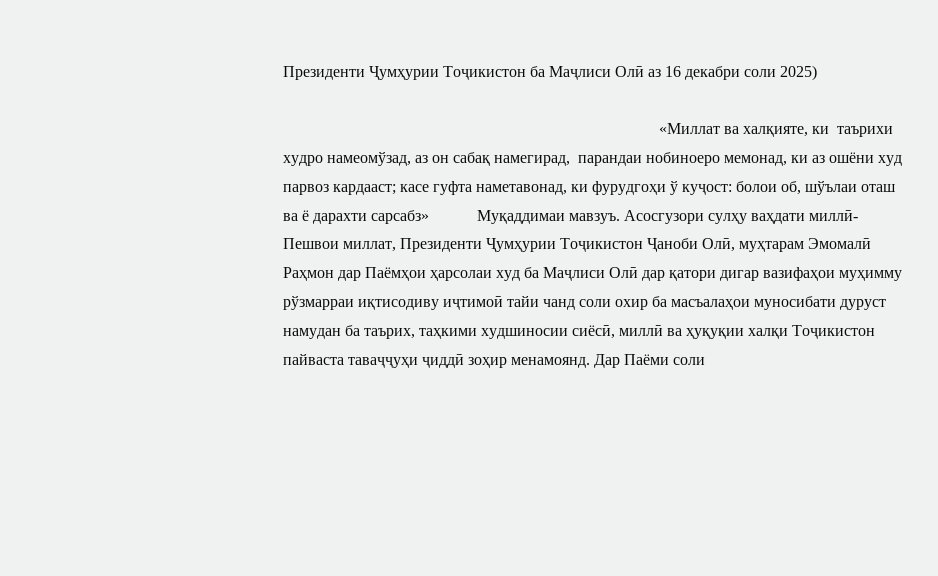Президенти Ҷумҳурии Тоҷикистон ба Маҷлиси Олӣ аз 16 декабри соли 2025)

                                                                                              «Миллат ва халқияте, ки  таърихи худро намеомўзад, аз он сабақ намегирад,  парандаи нобиноеро мемонад, ки аз ошёни худ парвоз кардааст; касе гуфта наметавонад, ки фурудгоҳи ў куҷост: болои об, шўълаи оташ ва ё дарахти сарсабз»            Муқаддимаи мавзуъ. Асосгузори сулҳу ваҳдати миллӣ-Пешвои миллат, Президенти Ҷумҳурии Тоҷикистон Ҷаноби Олӣ, муҳтарам Эмомалӣ Раҳмон дар Паёмҳои ҳарсолаи худ ба Маҷлиси Олӣ дар қатори дигар вазифаҳои муҳимму рўзмарраи иқтисодиву иҷтимоӣ тайи чанд соли охир ба масъалаҳои муносибати дуруст намудан ба таърих, таҳкими худшиносии сиёсӣ, миллӣ ва ҳуқуқии халқи Тоҷикистон пайваста таваҷҷуҳи ҷиддӣ зоҳир менамоянд. Дар Паёми соли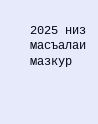2025 низ масъалаи мазкур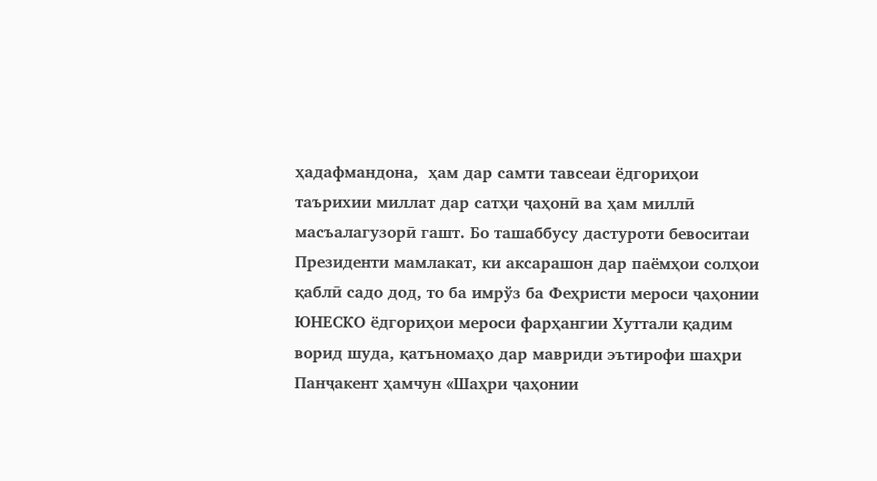ҳадафмандона,  ҳам дар самти тавсеаи ёдгориҳои таърихии миллат дар сатҳи ҷаҳонӣ ва ҳам миллӣ  масъалагузорӣ гашт. Бо ташаббусу дастуроти бевоситаи Президенти мамлакат, ки аксарашон дар паёмҳои солҳои қаблӣ садо дод, то ба имрўз ба Феҳристи мероси ҷаҳонии ЮНЕСКО ёдгориҳои мероси фарҳангии Хуттали қадим ворид шуда, қатъномаҳо дар мавриди эътирофи шаҳри Панҷакент ҳамчун «Шаҳри ҷаҳонии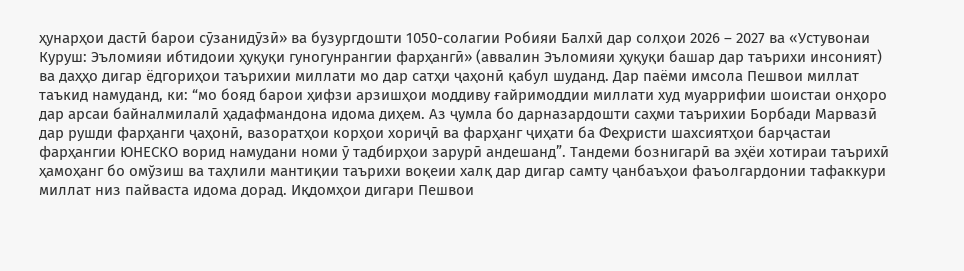ҳунарҳои дастӣ барои сӯзанидӯзӣ» ва бузургдошти 1050-солагии Робияи Балхӣ дар солҳои 2026 – 2027 ва «Устувонаи Куруш: Эъломияи ибтидоии ҳуқуқи гуногунрангии фарҳангӣ» (аввалин Эъломияи ҳуқуқи башар дар таърихи инсоният) ва даҳҳо дигар ёдгориҳои таърихии миллати мо дар сатҳи ҷаҳонӣ қабул шуданд. Дар паёми имсола Пешвои миллат таъкид намуданд, ки: “мо бояд барои ҳифзи арзишҳои моддиву ғайримоддии миллати худ муаррифии шоистаи онҳоро дар арсаи байналмилалӣ ҳадафмандона идома диҳем. Аз ҷумла бо дарназардошти саҳми таърихии Борбади Марвазӣ дар рушди фарҳанги ҷаҳонӣ, вазоратҳои корҳои хориҷӣ ва фарҳанг ҷиҳати ба Феҳристи шахсиятҳои барҷастаи фарҳангии ЮНЕСКО ворид намудани номи ӯ тадбирҳои зарурӣ андешанд”. Тандеми бознигарӣ ва эҳёи хотираи таърихӣ  ҳамоҳанг бо омўзиш ва таҳлили мантиқии таърихи воқеии халқ дар дигар самту ҷанбаъҳои фаъолгардонии тафаккури миллат низ пайваста идома дорад. Иқдомҳои дигари Пешвои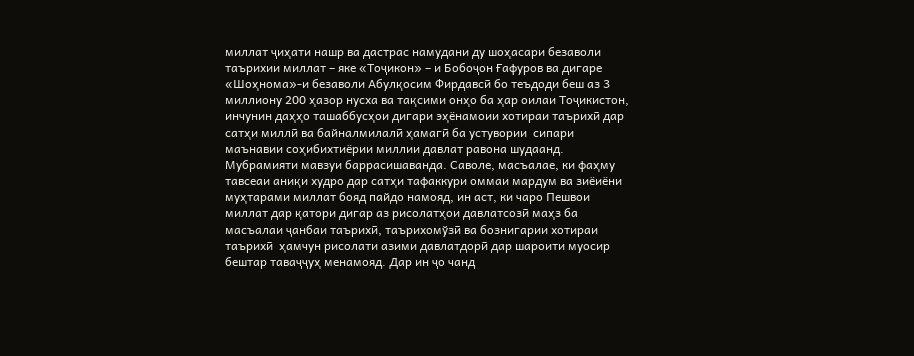миллат ҷиҳати нашр ва дастрас намудани ду шоҳасари безаволи таърихии миллат – яке «Тоҷикон» – и Бобоҷон Ғафуров ва дигаре «Шоҳнома»-и безаволи Абулқосим Фирдавсӣ бо теъдоди беш аз 3 миллиону 200 ҳазор нусха ва тақсими онҳо ба ҳар оилаи Тоҷикистон, инчунин даҳҳо ташаббусҳои дигари эҳёнамоии хотираи таърихӣ дар сатҳи миллӣ ва байналмилалӣ ҳамагӣ ба устувории  сипари маънавии соҳибихтиёрии миллии давлат равона шудаанд.         Мубрамияти мавзуи баррасишаванда. Саволе, масъалае, ки фаҳму тавсеаи аниқи худро дар сатҳи тафаккури оммаи мардум ва зиёиёни муҳтарами миллат бояд пайдо намояд, ин аст, ки чаро Пешвои миллат дар қатори дигар аз рисолатҳои давлатсозӣ маҳз ба масъалаи ҷанбаи таърихӣ, таърихомўзӣ ва бознигарии хотираи таърихӣ  ҳамчун рисолати азими давлатдорӣ дар шароити муосир бештар таваҷҷуҳ менамояд. Дар ин ҷо чанд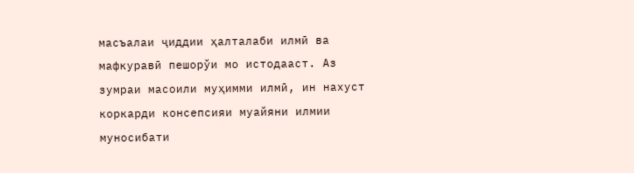масъалаи ҷиддии ҳалталаби илмӣ ва мафкуравӣ пешорўи мо истодааст. Аз зумраи масоили муҳимми илмӣ, ин нахуст коркарди консепсияи муайяни илмии муносибати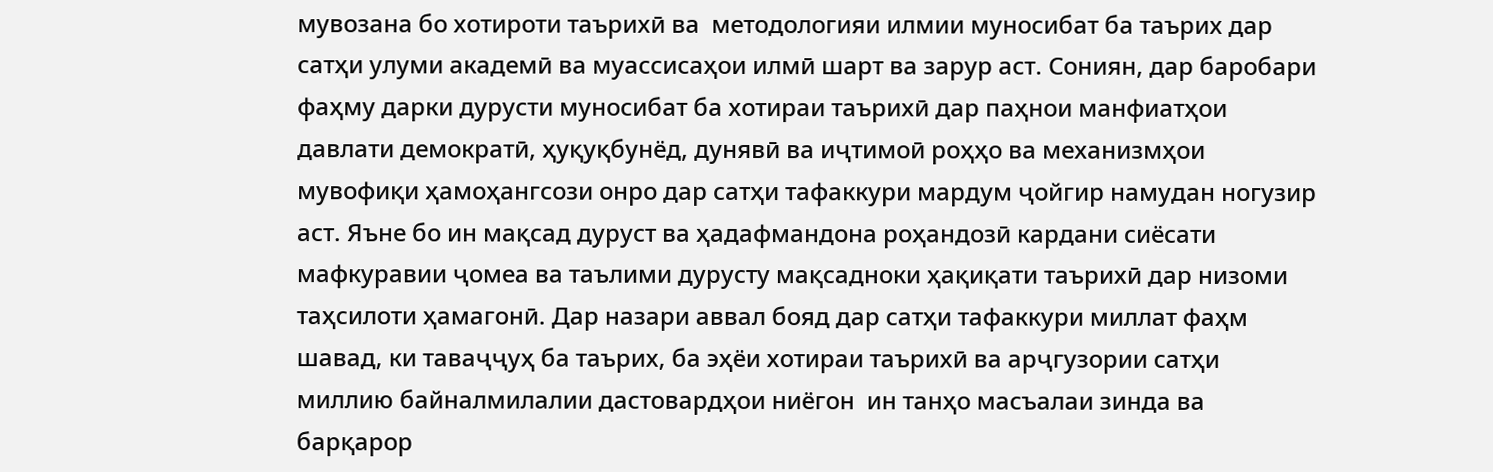мувозана бо хотироти таърихӣ ва  методологияи илмии муносибат ба таърих дар сатҳи улуми академӣ ва муассисаҳои илмӣ шарт ва зарур аст. Сониян, дар баробари фаҳму дарки дурусти муносибат ба хотираи таърихӣ дар паҳнои манфиатҳои давлати демократӣ, ҳуқуқбунёд, дунявӣ ва иҷтимоӣ роҳҳо ва механизмҳои мувофиқи ҳамоҳангсози онро дар сатҳи тафаккури мардум ҷойгир намудан ногузир аст. Яъне бо ин мақсад дуруст ва ҳадафмандона роҳандозӣ кардани сиёсати мафкуравии ҷомеа ва таълими дурусту мақсадноки ҳақиқати таърихӣ дар низоми таҳсилоти ҳамагонӣ. Дар назари аввал бояд дар сатҳи тафаккури миллат фаҳм шавад, ки таваҷҷуҳ ба таърих, ба эҳёи хотираи таърихӣ ва арҷгузории сатҳи миллию байналмилалии дастовардҳои ниёгон  ин танҳо масъалаи зинда ва барқарор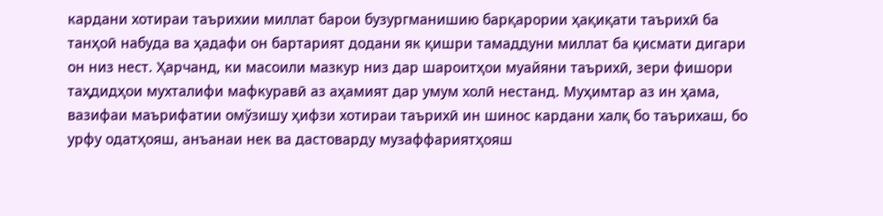кардани хотираи таърихии миллат барои бузургманишию барқарории ҳақиқати таърихӣ ба танҳоӣ набуда ва ҳадафи он бартарият додани як қишри тамаддуни миллат ба қисмати дигари он низ нест. Ҳарчанд, ки масоили мазкур низ дар шароитҳои муайяни таърихӣ, зери фишори таҳдидҳои мухталифи мафкуравӣ аз аҳамият дар умум холӣ нестанд. Муҳимтар аз ин ҳама, вазифаи маърифатии омўзишу ҳифзи хотираи таърихӣ ин шинос кардани халқ бо таърихаш, бо урфу одатҳояш, анъанаи нек ва дастоварду музаффариятҳояш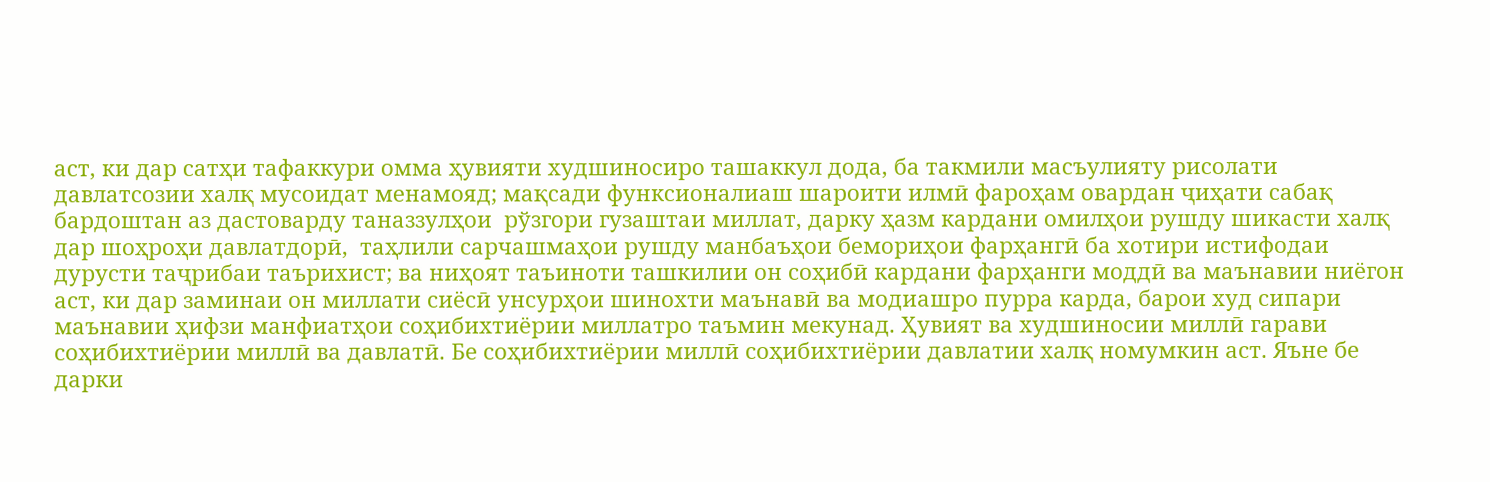аст, ки дар сатҳи тафаккури омма ҳувияти худшиносиро ташаккул дода, ба такмили масъулияту рисолати давлатсозии халқ мусоидат менамояд; мақсади функсионалиаш шароити илмӣ фароҳам овардан ҷиҳати сабақ бардоштан аз дастоварду таназзулҳои  рўзгори гузаштаи миллат, дарку ҳазм кардани омилҳои рушду шикасти халқ дар шоҳроҳи давлатдорӣ,  таҳлили сарчашмаҳои рушду манбаъҳои бемориҳои фарҳангӣ ба хотири истифодаи дурусти таҷрибаи таърихист; ва ниҳоят таъиноти ташкилии он соҳибӣ кардани фарҳанги моддӣ ва маънавии ниёгон аст, ки дар заминаи он миллати сиёсӣ унсурҳои шинохти маънавӣ ва модиашро пурра карда, барои худ сипари маънавии ҳифзи манфиатҳои соҳибихтиёрии миллатро таъмин мекунад. Ҳувият ва худшиносии миллӣ гарави соҳибихтиёрии миллӣ ва давлатӣ. Бе соҳибихтиёрии миллӣ соҳибихтиёрии давлатии халқ номумкин аст. Яъне бе дарки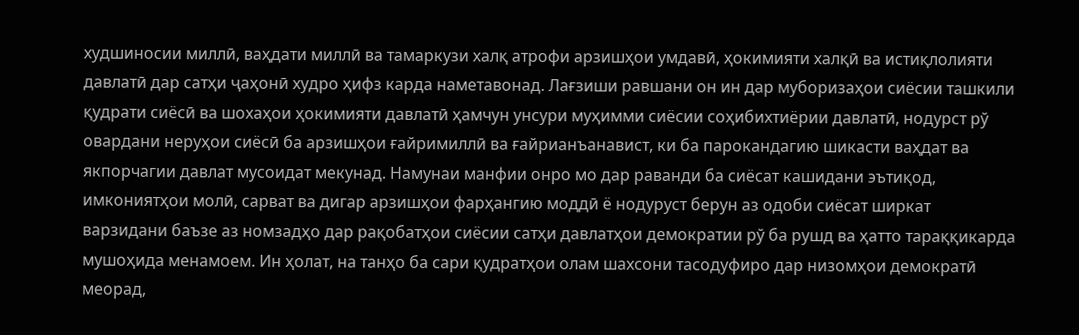худшиносии миллӣ, ваҳдати миллӣ ва тамаркузи халқ атрофи арзишҳои умдавӣ, ҳокимияти халқӣ ва истиқлолияти давлатӣ дар сатҳи ҷаҳонӣ худро ҳифз карда наметавонад. Лағзиши равшани он ин дар муборизаҳои сиёсии ташкили қудрати сиёсӣ ва шохаҳои ҳокимияти давлатӣ ҳамчун унсури муҳимми сиёсии соҳибихтиёрии давлатӣ, нодурст рў овардани неруҳои сиёсӣ ба арзишҳои ғайримиллӣ ва ғайрианъанавист, ки ба парокандагию шикасти ваҳдат ва якпорчагии давлат мусоидат мекунад. Намунаи манфии онро мо дар раванди ба сиёсат кашидани эътиқод, имкониятҳои молӣ, сарват ва дигар арзишҳои фарҳангию моддӣ ё нодуруст берун аз одоби сиёсат ширкат варзидани баъзе аз номзадҳо дар рақобатҳои сиёсии сатҳи давлатҳои демократии рў ба рушд ва ҳатто тараққикарда мушоҳида менамоем. Ин ҳолат, на танҳо ба сари қудратҳои олам шахсони тасодуфиро дар низомҳои демократӣ меорад,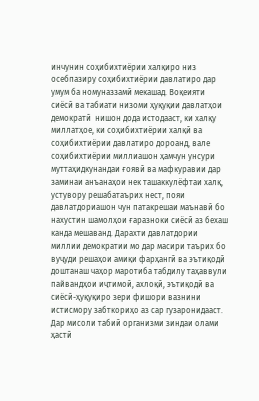инчунин соҳибихтиёрии халқиро низ осебпазиру соҳибихтиёрии давлатиро дар умум ба номуназзамӣ мекашад. Воқеияти сиёсӣ ва табиати низоми ҳуқуқии давлатҳои демократӣ  нишон дода истодааст, ки халқу миллатҳое, ки соҳибихтиёрии халқӣ ва  соҳибихтиёрии давлатиро дороанд, вале соҳибихтиёрии миллиашон ҳамчун унсури муттаҳидкунандаи ғоявӣ ва мафкуравии дар заминаи анъанаҳои нек ташаккулёфтаи халқ, устувору решабатаърих нест, пояи давлатдориашон чун патакрешаи маънавӣ бо нахустин шамолҳои ғаразноки сиёсӣ аз бехаш канда мешаванд. Дарахти давлатдории миллии демократии мо дар масири таърих бо вуҷуди решаҳои амиқи фарҳангӣ ва эътиқодӣ доштанаш чаҳор маротиба табдилу таҳаввули пайвандҳои иҷтимоӣ, ахлоқӣ, эътиқодӣ ва сиёсӣ-ҳуқуқиро зери фишори вазнини истисмору забткориҳо аз сар гузаронидааст. Дар мисоли табиӣ организми зиндаи олами ҳастӣ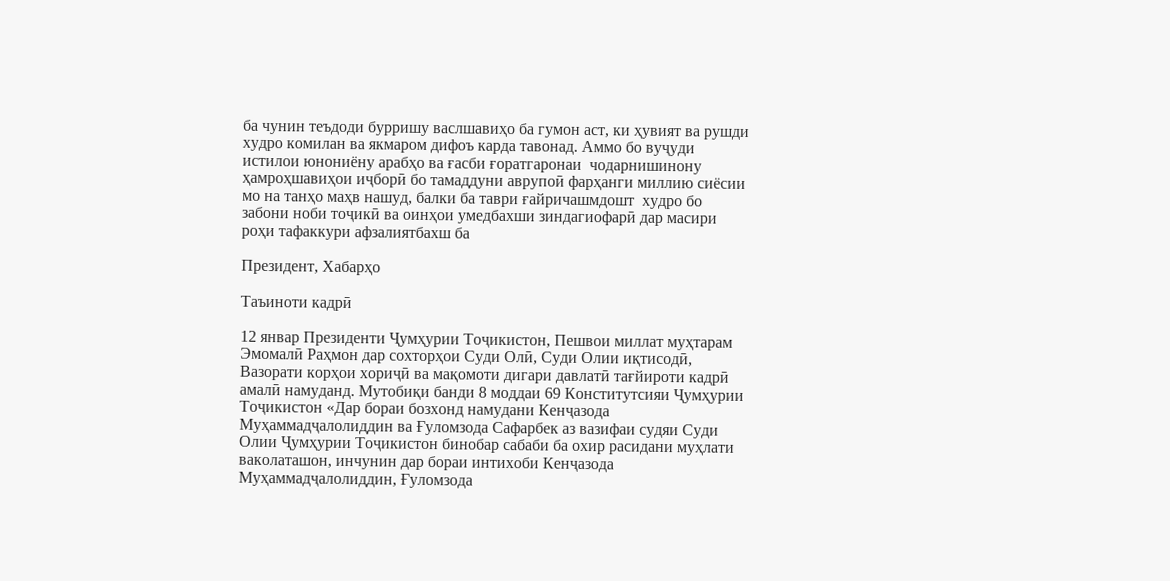ба чунин теъдоди бурришу васлшавиҳо ба гумон аст, ки ҳувият ва рушди худро комилан ва якмаром дифоъ карда тавонад. Аммо бо вуҷуди истилои юнониёну арабҳо ва ғасби ғоратгаронаи  чодарнишинону ҳамроҳшавиҳои иҷборӣ бо тамаддуни аврупоӣ фарҳанги миллию сиёсии мо на танҳо маҳв нашуд, балки ба таври ғайричашмдошт  худро бо забони ноби тоҷикӣ ва оинҳои умедбахши зиндагиофарӣ дар масири роҳи тафаккури афзалиятбахш ба

Президент, Хабарҳо

Таъиноти кадрӣ

12 январ Президенти Ҷумҳурии Тоҷикистон, Пешвои миллат муҳтарам Эмомалӣ Раҳмон дар сохторҳои Суди Олӣ, Суди Олии иқтисодӣ, Вазорати корҳои хориҷӣ ва мақомоти дигари давлатӣ тағйироти кадрӣ амалӣ намуданд. Мутобиқи банди 8 моддаи 69 Конститутсияи Ҷумҳурии Тоҷикистон «Дар бораи бозхонд намудани Кенҷазода Муҳаммадҷалолиддин ва Ғуломзода Сафарбек аз вазифаи судяи Суди Олии Ҷумҳурии Тоҷикистон бинобар сабаби ба охир расидани муҳлати ваколаташон, инчунин дар бораи интихоби Кенҷазода Муҳаммадҷалолиддин, Ғуломзода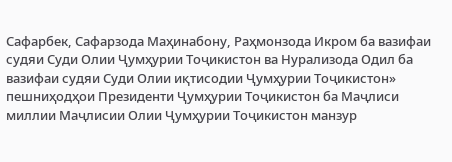Сафарбек, Сафарзода Маҳинабону, Раҳмонзода Икром ба вазифаи судяи Суди Олии Ҷумҳурии Тоҷикистон ва Нурализода Одил ба вазифаи судяи Суди Олии иқтисодии Ҷумҳурии Тоҷикистон» пешниҳодҳои Президенти Ҷумҳурии Тоҷикистон ба Маҷлиси миллии Маҷлисии Олии Ҷумҳурии Тоҷикистон манзур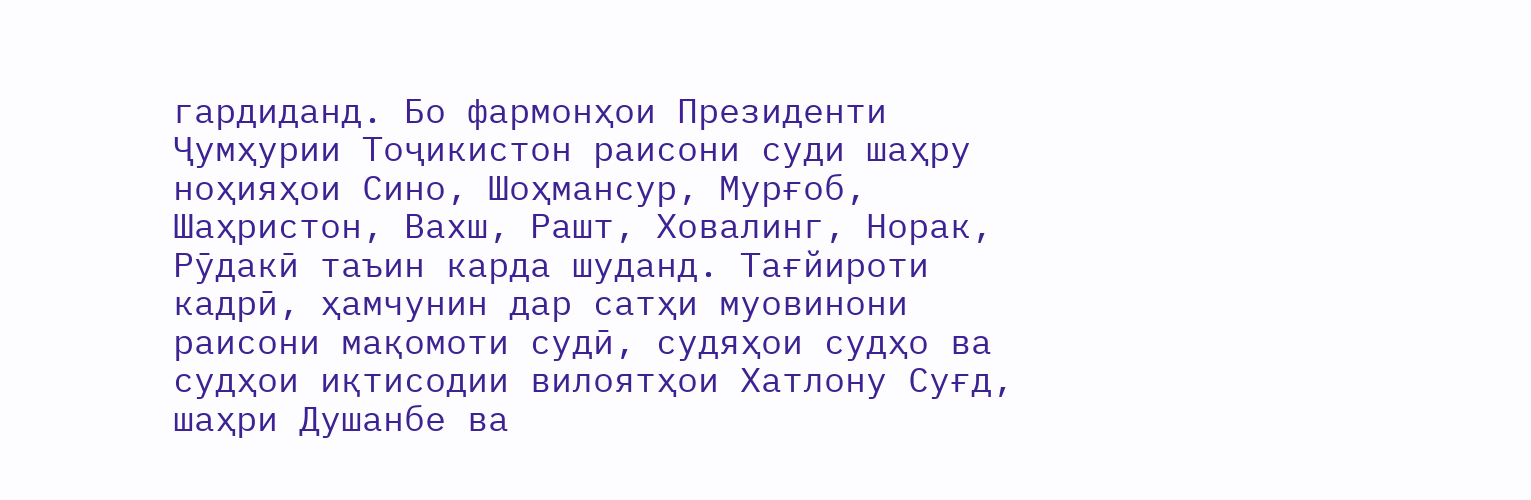гардиданд. Бо фармонҳои Президенти Ҷумҳурии Тоҷикистон раисони суди шаҳру ноҳияҳои Сино, Шоҳмансур, Мурғоб, Шаҳристон, Вахш, Рашт, Ховалинг, Норак, Рӯдакӣ таъин карда шуданд. Тағйироти кадрӣ, ҳамчунин дар сатҳи муовинони раисони мақомоти судӣ, судяҳои судҳо ва судҳои иқтисодии вилоятҳои Хатлону Суғд, шаҳри Душанбе ва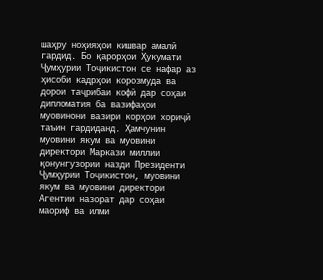шаҳру ноҳияҳои кишвар амалӣ гардид. Бо қарорҳои Ҳукумати Ҷумҳурии Тоҷикистон се нафар аз ҳисоби кадрҳои корозмуда ва дорои таҷрибаи кофӣ дар соҳаи дипломатия ба вазифаҳои муовинони вазири корҳои хориҷӣ таъин гардиданд. Ҳамчунин муовини якум ва муовини директори Маркази миллии қонунгузории назди Президенти Ҷумҳурии Тоҷикистон, муовини якум ва муовини директори Агентии назорат дар соҳаи маориф ва илми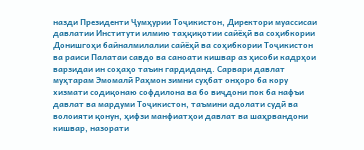назди Президенти Ҷумҳурии Тоҷикистон, Директори муассисаи давлатии Институти илмию таҳқиқотии сайёҳӣ ва соҳибкории Донишгоҳи байналмилалии сайёҳӣ ва соҳибкории Тоҷикистон ва раиси Палатаи савдо ва саноати кишвар аз ҳисоби кадрҳои варзидаи ин соҳаҳо таъин гардиданд. Сарвари давлат муҳтарам Эмомалӣ Раҳмон зимни суҳбат онҳоро ба кору хизмати содиқонаю софдилона ва бо виҷдони пок ба нафъи давлат ва мардуми Тоҷикистон, таъмини адолати судӣ ва волоияти қонун, ҳифзи манфиатҳои давлат ва шаҳрвандони кишвар, назорати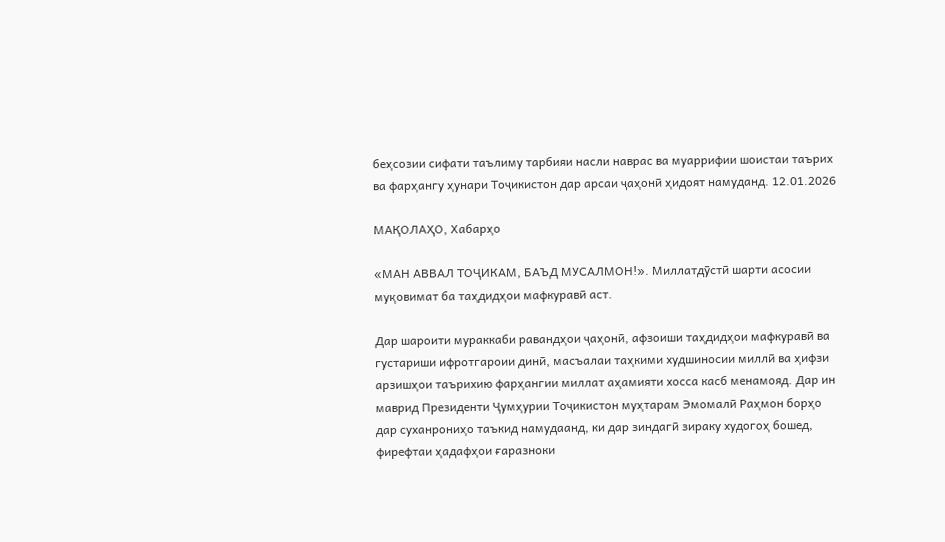беҳсозии сифати таълиму тарбияи насли наврас ва муаррифии шоистаи таърих ва фарҳангу ҳунари Тоҷикистон дар арсаи ҷаҳонӣ ҳидоят намуданд. 12.01.2026

МАҚОЛАҲО, Хабарҳо

«МАН АВВАЛ ТОҶИКАМ, БАЪД МУСАЛМОН!». Миллатдӯстӣ шарти асосии муқовимат ба таҳдидҳои мафкуравӣ аст.

Дар шароити мураккаби равандҳои ҷаҳонӣ, афзоиши таҳдидҳои мафкуравӣ ва густариши ифротгароии динӣ, масъалаи таҳкими худшиносии миллӣ ва ҳифзи арзишҳои таърихию фарҳангии миллат аҳамияти хосса касб менамояд. Дар ин маврид Президенти Ҷумҳурии Тоҷикистон муҳтарам Эмомалӣ Раҳмон борҳо дар суханрониҳо таъкид намудаанд, ки дар зиндагӣ зираку худогоҳ бошед, фирефтаи ҳадафҳои ғаразноки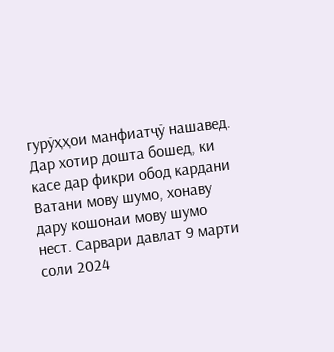гурӯҳҳои манфиатҷӯ нашавед. Дар хотир дошта бошед, ки касе дар фикри обод кардани Ватани мову шумо, хонаву дару кошонаи мову шумо нест. Сарвари давлат 9 марти соли 2024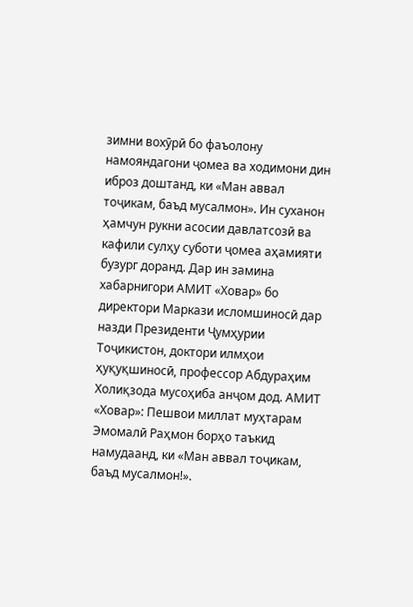зимни вохӯрӣ бо фаъолону намояндагони ҷомеа ва ходимони дин иброз доштанд, ки «Ман аввал тоҷикам, баъд мусалмон». Ин суханон ҳамчун рукни асосии давлатсозӣ ва кафили сулҳу суботи ҷомеа аҳамияти бузург доранд. Дар ин замина хабарнигори АМИТ «Ховар» бо директори Маркази исломшиносӣ дар назди Президенти Ҷумҳурии Тоҷикистон, доктори илмҳои ҳуқуқшиносӣ, профессор Абдураҳим Холиқзода мусоҳиба анҷом дод. АМИТ «Ховар»: Пешвои миллат муҳтарам Эмомалӣ Раҳмон борҳо таъкид намудаанд, ки «Ман аввал тоҷикам, баъд мусалмон!».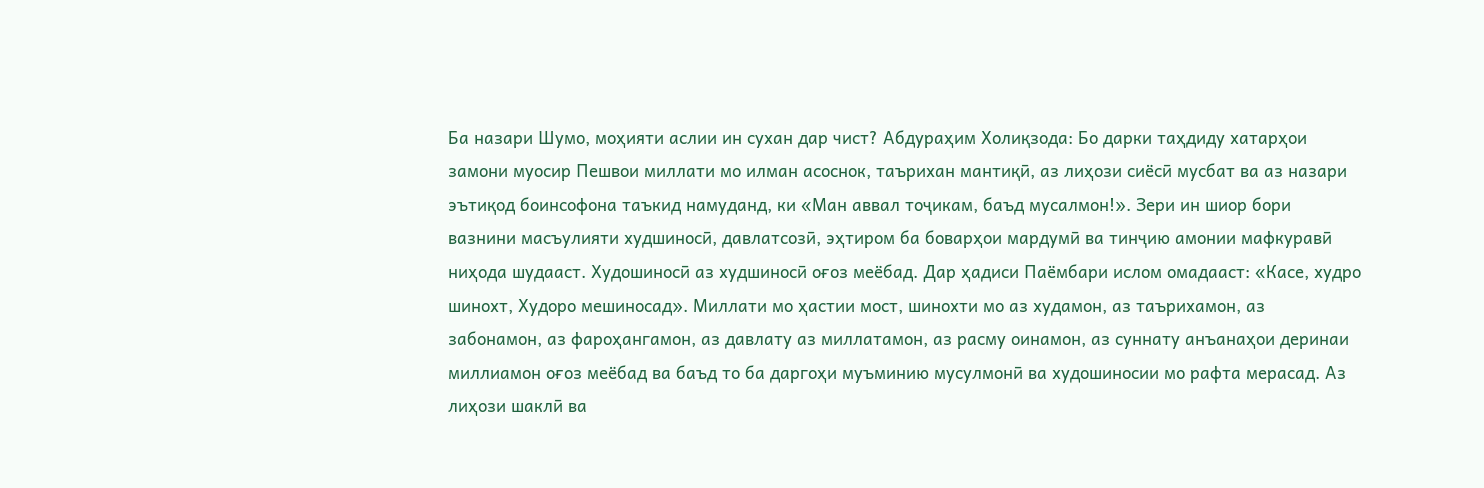Ба назари Шумо, моҳияти аслии ин сухан дар чист? Абдураҳим Холиқзода: Бо дарки таҳдиду хатарҳои замони муосир Пешвои миллати мо илман асоснок, таърихан мантиқӣ, аз лиҳози сиёсӣ мусбат ва аз назари эътиқод боинсофона таъкид намуданд, ки «Ман аввал тоҷикам, баъд мусалмон!». Зери ин шиор бори вазнини масъулияти худшиносӣ, давлатсозӣ, эҳтиром ба боварҳои мардумӣ ва тинҷию амонии мафкуравӣ ниҳода шудааст. Худошиносӣ аз худшиносӣ оғоз меёбад. Дар ҳадиси Паёмбари ислом омадааст: «Касе, худро шинохт, Худоро мешиносад». Миллати мо ҳастии мост, шинохти мо аз худамон, аз таърихамон, аз забонамон, аз фароҳангамон, аз давлату аз миллатамон, аз расму оинамон, аз суннату анъанаҳои деринаи миллиамон оғоз меёбад ва баъд то ба даргоҳи муъминию мусулмонӣ ва худошиносии мо рафта мерасад. Аз лиҳози шаклӣ ва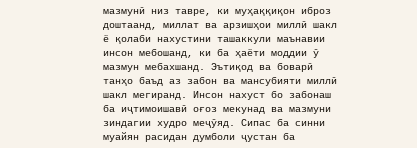мазмунӣ низ тавре, ки муҳаққиқон иброз доштаанд, миллат ва арзишҳои миллӣ шакл ё қолаби нахустини ташаккули маънавии инсон мебошанд, ки ба ҳаёти моддии ӯ мазмун мебахшанд. Эътиқод ва боварӣ танҳо баъд аз забон ва мансубияти миллӣ шакл мегиранд. Инсон нахуст бо забонаш ба иҷтимоишавӣ оғоз мекунад ва мазмуни зиндагии худро меҷӯяд. Сипас ба синни муайян расидан думболи ҷустан ба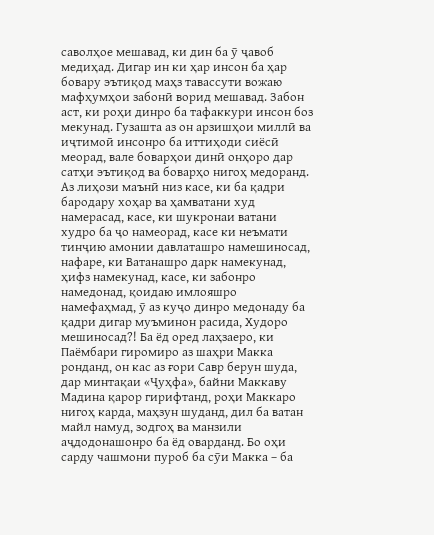саволҳое мешавад, ки дин ба ӯ ҷавоб медиҳад. Дигар ин ки ҳар инсон ба ҳар бовару эътиқод маҳз тавассути вожаю мафҳумҳои забонӣ ворид мешавад. Забон аст, ки роҳи динро ба тафаккури инсон боз мекунад. Гузашта аз он арзишҳои миллӣ ва иҷтимоӣ инсонро ба иттиҳоди сиёсӣ меорад, вале боварҳои динӣ онҳоро дар сатҳи эътиқод ва боварҳо нигоҳ медоранд. Аз лиҳози маънӣ низ касе, ки ба қадри бародару хоҳар ва ҳамватани худ намерасад, касе, ки шукронаи ватани худро ба ҷо намеорад, касе ки неъмати тинҷию амонии давлаташро намешиносад, нафаре, ки Ватанашро дарк намекунад, ҳифз намекунад, касе, ки забонро намедонад, қоидаю имлояшро намефаҳмад, ӯ аз куҷо динро медонаду ба қадри дигар муъминон расида, Худоро мешиносад?! Ба ёд оред лаҳзаеро, ки Паёмбари гиромиро аз шаҳри Макка ронданд, он кас аз ғори Савр берун шуда, дар минтақаи «Ҷуҳфа», байни Маккаву Мадина қарор гирифтанд, роҳи Маккаро нигоҳ карда, маҳзун шуданд, дил ба ватан майл намуд, зодгоҳ ва манзили аҷдодонашонро ба ёд оварданд. Бо оҳи сарду чашмони пуроб ба сӯи Макка – ба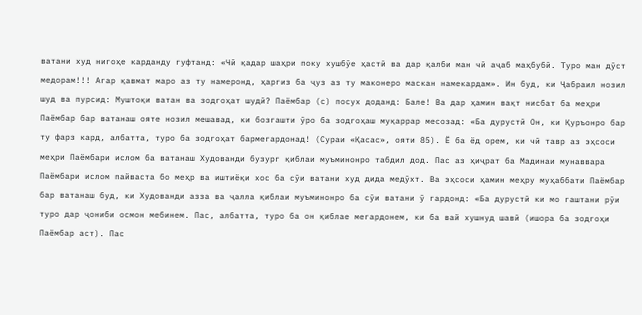ватани худ нигоҳе карданду гуфтанд: «Чӣ қадар шаҳри поку хушбӯе ҳастӣ ва дар қалби ман чӣ аҷаб маҳбубӣ. Туро ман дӯст медорам!!! Агар қавмат маро аз ту намеронд, ҳаргиз ба ҷуз аз ту маконеро маскан намекардам». Ин буд, ки Ҷабраил нозил шуд ва пурсид: Муштоқи ватан ва зодгоҳат шудӣ? Паёмбар (с) посух доданд: Бале! Ва дар ҳамин вақт нисбат ба меҳри Паёмбар бар ватанаш ояте нозил мешавад, ки бозгашти ӯро ба зодгоҳаш муқаррар месозад: «Ба дурустӣ Он, ки Қуръонро бар ту фарз кард, албатта, туро ба зодгоҳат бармегардонад! (Сураи «Қасас», ояти 85). Ё ба ёд орем, ки чӣ тавр аз эҳсоси меҳри Паёмбари ислом ба ватанаш Худованди бузург қиблаи муъминонро табдил дод. Пас аз ҳиҷрат ба Мадинаи мунаввара Паёмбари ислом пайваста бо меҳр ва иштиёқи хос ба сӯи ватани худ дида медӯхт. Ва эҳсоси ҳамин меҳру муҳаббати Паёмбар бар ватанаш буд, ки Худованди азза ва ҷалла қиблаи муъминонро ба сӯи ватани ӯ гардонд: «Ба дурустӣ ки мо гаштани рӯи туро дар ҷониби осмон мебинем. Пас, албатта, туро ба он қиблае мегардонем, ки ба вай хушнуд шавӣ (ишора ба зодгоҳи Паёмбар аст). Пас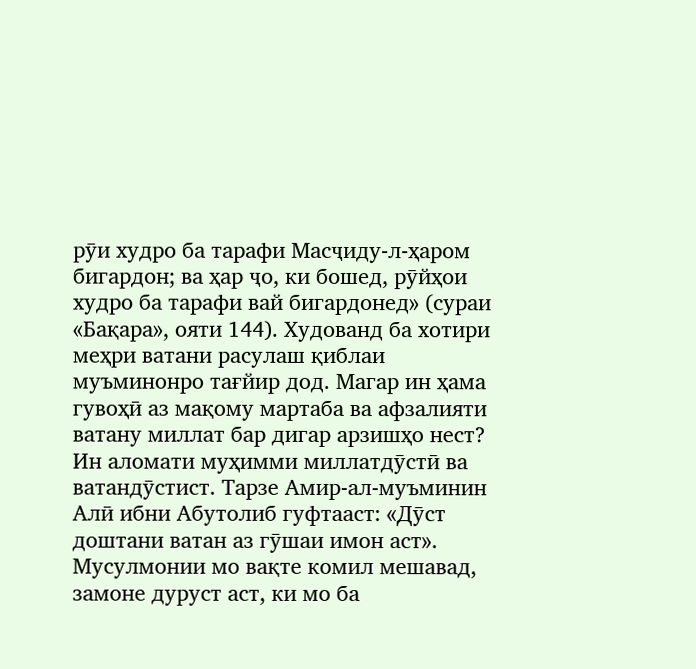рӯи худро ба тарафи Масҷиду-л-ҳаром бигардон; ва ҳар ҷо, ки бошед, рӯйҳои худро ба тарафи вай бигардонед» (сураи «Бақара», ояти 144). Худованд ба хотири меҳри ватани расулаш қиблаи муъминонро тағйир дод. Магар ин ҳама гувоҳӣ аз мақому мартаба ва афзалияти ватану миллат бар дигар арзишҳо нест? Ин аломати муҳимми миллатдӯстӣ ва ватандӯстист. Тарзе Амир-ал-муъминин Алӣ ибни Абутолиб гуфтааст: «Дӯст доштани ватан аз гӯшаи имон аст». Мусулмонии мо вақте комил мешавад, замоне дуруст аст, ки мо ба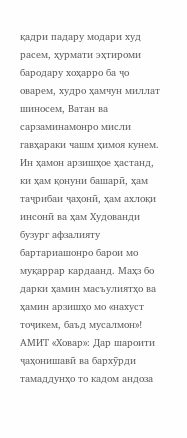қадри падару модари худ расем, ҳурмати эҳтироми бародару хоҳарро ба ҷо оварем, худро ҳамчун миллат шиносем, Ватан ва сарзаминамонро мисли гавҳараки чашм ҳимоя кунем. Ин ҳамон арзишҳое ҳастанд, ки ҳам қонуни башарӣ, ҳам таҷрибаи ҷаҳонӣ, ҳам ахлоқи инсонӣ ва ҳам Худованди бузург афзалияту бартариашонро барои мо муқаррар кардаанд. Маҳз бо дарки ҳамин масъулиятҳо ва ҳамин арзишҳо мо «нахуст тоҷикем, баъд мусалмон»! АМИТ «Ховар»: Дар шароити ҷаҳонишавӣ ва бархӯрди тамаддунҳо то кадом андоза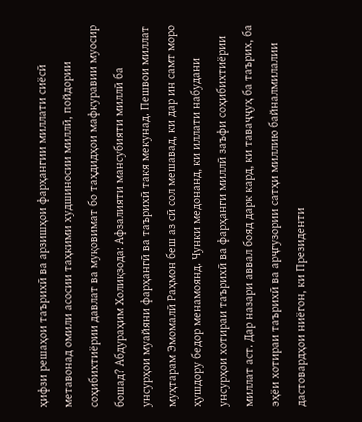ҳифзи решаҳои таърихӣ ва арзишҳои фарҳангии миллати сиёсӣ метавонад омили асосии таҳкими худшиносии миллӣ, пойдории соҳибихтиёрии давлат ва муқовимат бо таҳдидҳои мафкуравии муосир бошад? Абдураҳим Холиқзода: Афзалияти мансубияти миллӣ ба унсурҳои муайяни фарҳангӣ ва таърихӣ такя мекунад. Пешвои миллат муҳтарам Эмомалӣ Раҳмон беш аз сӣ сол мешавад, ки дар ин самт моро ҳушдору бедор менамоянд. Чунки медонанд, ки иллати набудани унсурҳои хотираи таърихӣ ва фарҳанги миллӣ заъфи соҳибихтиёрии миллат аст. Дар назари аввал бояд дарк кард, ки таваҷҷуҳ ба таърих, ба эҳёи хотираи таърихӣ ва арҷгузории сатҳи миллию байналмилалии дастовардҳои ниёгон, ки Президенти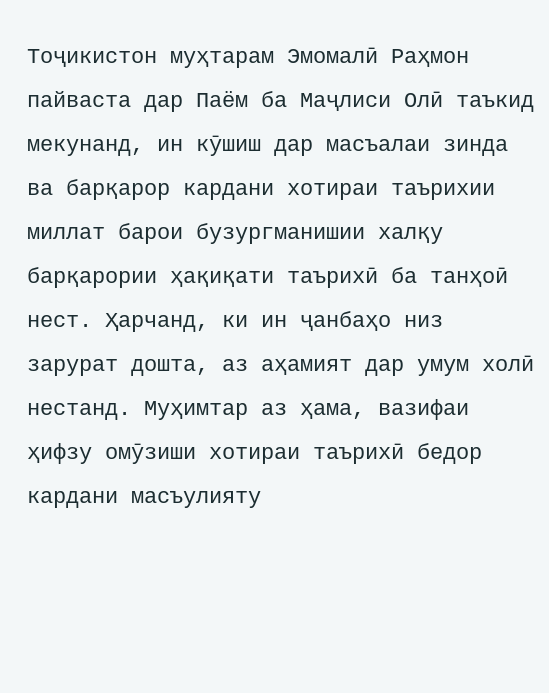Тоҷикистон муҳтарам Эмомалӣ Раҳмон пайваста дар Паём ба Маҷлиси Олӣ таъкид мекунанд, ин кӯшиш дар масъалаи зинда ва барқарор кардани хотираи таърихии миллат барои бузургманишии халқу барқарории ҳақиқати таърихӣ ба танҳоӣ нест. Ҳарчанд, ки ин ҷанбаҳо низ зарурат дошта, аз аҳамият дар умум холӣ нестанд. Муҳимтар аз ҳама, вазифаи ҳифзу омӯзиши хотираи таърихӣ бедор кардани масъулияту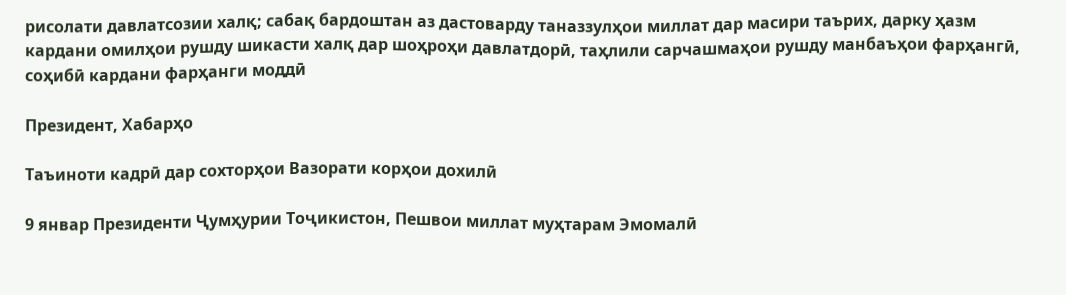рисолати давлатсозии халқ; сабақ бардоштан аз дастоварду таназзулҳои миллат дар масири таърих, дарку ҳазм кардани омилҳои рушду шикасти халқ дар шоҳроҳи давлатдорӣ, таҳлили сарчашмаҳои рушду манбаъҳои фарҳангӣ, соҳибӣ кардани фарҳанги моддӣ

Президент, Хабарҳо

Таъиноти кадрӣ дар сохторҳои Вазорати корҳои дохилӣ

9 январ Президенти Ҷумҳурии Тоҷикистон, Пешвои миллат муҳтарам Эмомалӣ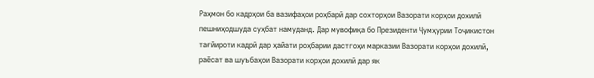Раҳмон бо кадрҳои ба вазифаҳои роҳбарӣ дар сохторҳои Вазорати корҳои дохилӣ пешниҳодшуда суҳбат намуданд. Дар мувофиқа бо Президенти Ҷумҳурии Тоҷикистон тағйироти кадрӣ дар ҳайати роҳбарии дастгоҳи марказии Вазорати корҳои дохилӣ, раёсат ва шуъбаҳои Вазорати корҳои дохилӣ дар як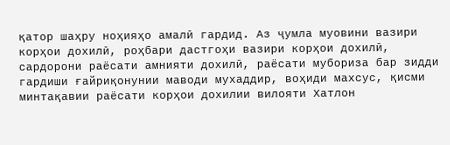қатор шаҳру ноҳияҳо амалӣ гардид. Аз ҷумла муовини вазири корҳои дохилӣ, роҳбари дастгоҳи вазири корҳои дохилӣ, сардорони раёсати амнияти дохилӣ, раёсати мубориза бар зидди гардиши ғайриқонунии маводи мухаддир, воҳиди махсус, қисми минтақавии раёсати корҳои дохилии вилояти Хатлон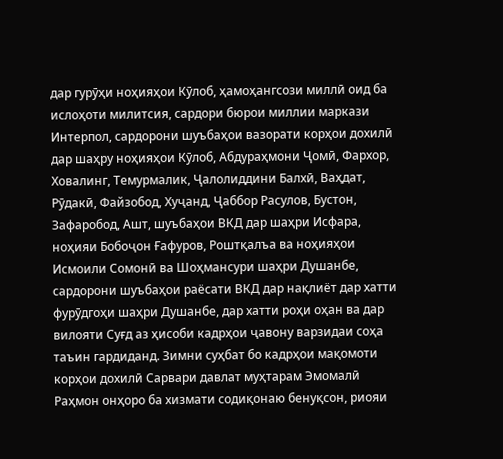дар гурӯҳи ноҳияҳои Кӯлоб, ҳамоҳангсози миллӣ оид ба ислоҳоти милитсия, сардори бюрои миллии маркази Интерпол, сардорони шуъбаҳои вазорати корҳои дохилӣ дар шаҳру ноҳияҳои Кӯлоб, Абдураҳмони Ҷомӣ, Фархор, Ховалинг, Темурмалик, Ҷалолиддини Балхӣ, Ваҳдат, Рӯдакӣ, Файзобод, Хуҷанд, Ҷаббор Расулов, Бустон, Зафаробод, Ашт, шуъбаҳои ВКД дар шаҳри Исфара, ноҳияи Бобоҷон Ғафуров, Роштқалъа ва ноҳияҳои Исмоили Сомонӣ ва Шоҳмансури шаҳри Душанбе, сардорони шуъбаҳои раёсати ВКД дар нақлиёт дар хатти фурӯдгоҳи шаҳри Душанбе, дар хатти роҳи оҳан ва дар вилояти Суғд аз ҳисоби кадрҳои ҷавону варзидаи соҳа таъин гардиданд. Зимни суҳбат бо кадрҳои мақомоти корҳои дохилӣ Сарвари давлат муҳтарам Эмомалӣ Раҳмон онҳоро ба хизмати содиқонаю бенуқсон, риояи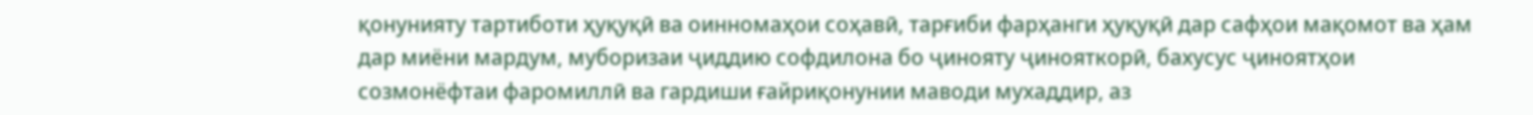қонунияту тартиботи ҳуқуқӣ ва оинномаҳои соҳавӣ, тарғиби фарҳанги ҳуқуқӣ дар сафҳои мақомот ва ҳам дар миёни мардум, муборизаи ҷиддию софдилона бо ҷинояту ҷинояткорӣ, бахусус ҷиноятҳои созмонёфтаи фаромиллӣ ва гардиши ғайриқонунии маводи мухаддир, аз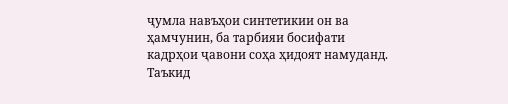ҷумла навъҳои синтетикии он ва ҳамчунин, ба тарбияи босифати кадрҳои ҷавони соҳа ҳидоят намуданд. Таъкид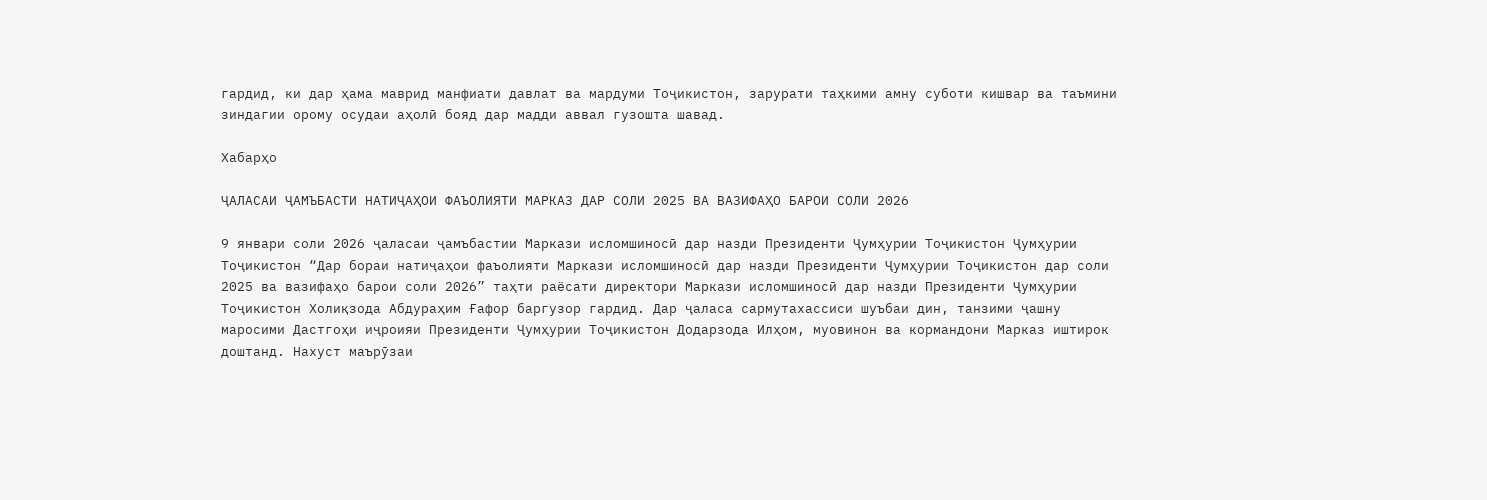гардид, ки дар ҳама маврид манфиати давлат ва мардуми Тоҷикистон, зарурати таҳкими амну суботи кишвар ва таъмини зиндагии орому осудаи аҳолӣ бояд дар мадди аввал гузошта шавад.

Хабарҳо

ҶАЛАСАИ ҶАМЪБАСТИ НАТИҶАҲОИ ФАЪОЛИЯТИ МАРКАЗ ДАР СОЛИ 2025 ВА ВАЗИФАҲО БАРОИ СОЛИ 2026

9 январи соли 2026 ҷаласаи ҷамъбастии Маркази исломшиносӣ дар назди Президенти Ҷумҳурии Тоҷикистон Ҷумҳурии Тоҷикистон “Дар бораи натиҷаҳои фаъолияти Маркази исломшиносӣ дар назди Президенти Ҷумҳурии Тоҷикистон дар соли 2025 ва вазифаҳо барои соли 2026” таҳти раёсати директори Маркази исломшиносӣ дар назди Президенти Ҷумҳурии Тоҷикистон Холиқзода Абдураҳим Ғафор баргузор гардид. Дар ҷаласа сармутахассиси шуъбаи дин, танзими ҷашну маросими Дастгоҳи иҷроияи Президенти Ҷумҳурии Тоҷикистон Додарзода Илҳом, муовинон ва кормандони Марказ иштирок доштанд. Нахуст маърӯзаи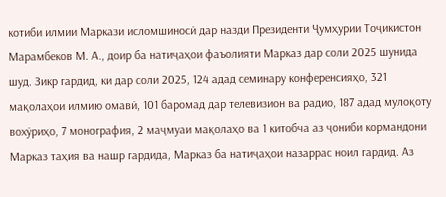котиби илмии Маркази исломшиносӣ дар назди Президенти Ҷумҳурии Тоҷикистон Марамбеков М. А., доир ба натиҷаҳои фаъолияти Марказ дар соли 2025 шунида шуд. Зикр гардид, ки дар соли 2025, 124 адад семинару конференсияҳо, 321 мақолаҳои илмию омавӣ, 101 баромад дар телевизион ва радио, 187 адад мулоқоту вохӯриҳо, 7 монография, 2 маҷмуаи мақолаҳо ва 1 китобча аз ҷониби кормандони Марказ таҳия ва нашр гардида, Марказ ба натиҷаҳои назаррас ноил гардид. Аз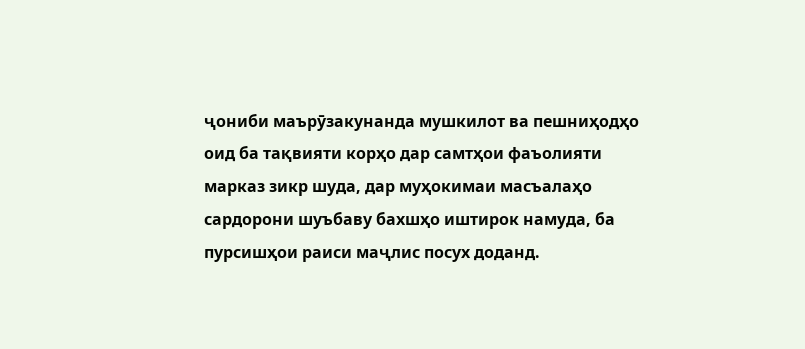ҷониби маърӯзакунанда мушкилот ва пешниҳодҳо оид ба тақвияти корҳо дар самтҳои фаъолияти марказ зикр шуда, дар муҳокимаи масъалаҳо сардорони шуъбаву бахшҳо иштирок намуда, ба пурсишҳои раиси маҷлис посух доданд.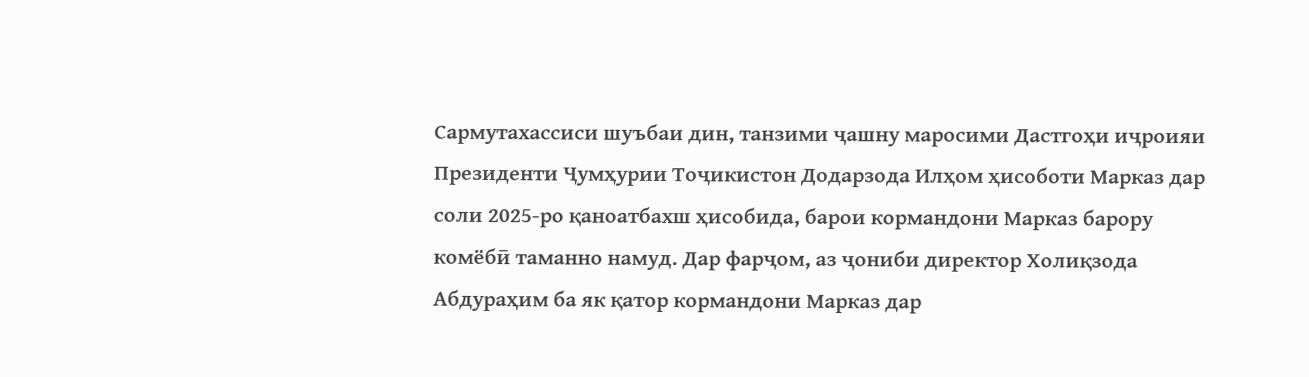Сармутахассиси шуъбаи дин, танзими ҷашну маросими Дастгоҳи иҷроияи Президенти Ҷумҳурии Тоҷикистон Додарзода Илҳом ҳисоботи Марказ дар соли 2025-ро қаноатбахш ҳисобида, барои кормандони Марказ барору комёбӣ таманно намуд. Дар фарҷом, аз ҷониби директор Холиқзода Абдураҳим ба як қатор кормандони Марказ дар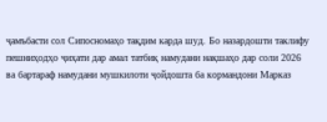ҷамъбасти сол Сипосномаҳо тақдим карда шуд. Бо назардошти таклифу пешниҳодҳо ҷиҳати дар амал татбиқ намудани нақшаҳо дар соли 2026 ва бартараф намудани мушкилоти ҷойдошта ба кормандони Марказ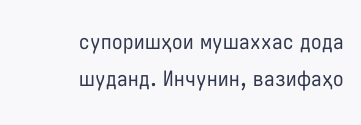супоришҳои мушаххас дода шуданд. Инчунин, вазифаҳо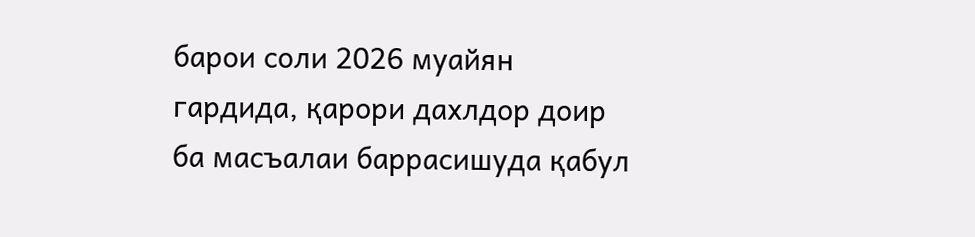барои соли 2026 муайян гардида, қарори дахлдор доир ба масъалаи баррасишуда қабул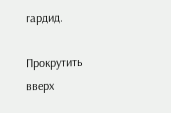гардид.

Прокрутить вверх